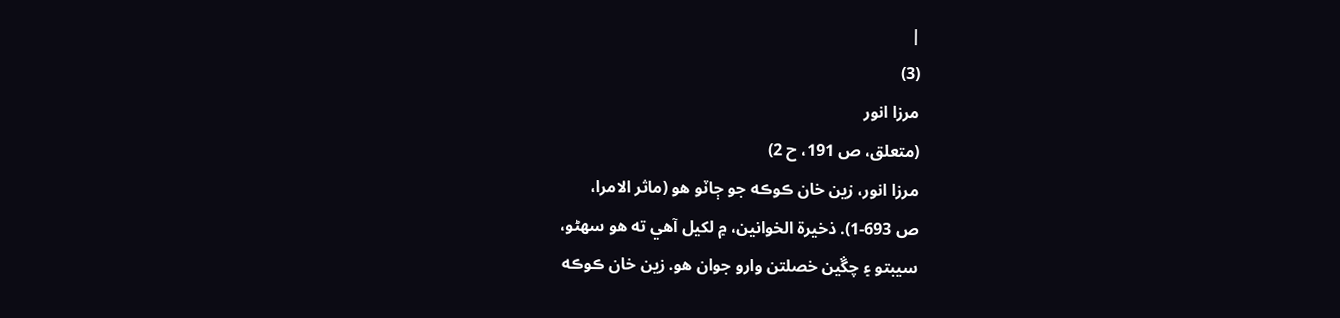|
(3)
مرزا انور
(متعلق، ص 191، ح 2)
مرزا انور، زين خان ڪوڪه جو ڄاٽو هو (ماثر الامرا،
ص 693-1). ذخيرة الخوانين، ۾ لکيل آهي ته هو سهڻو،
سيبتو ۽ چڱين خصلتن وارو جوان هو. زين خان ڪوڪه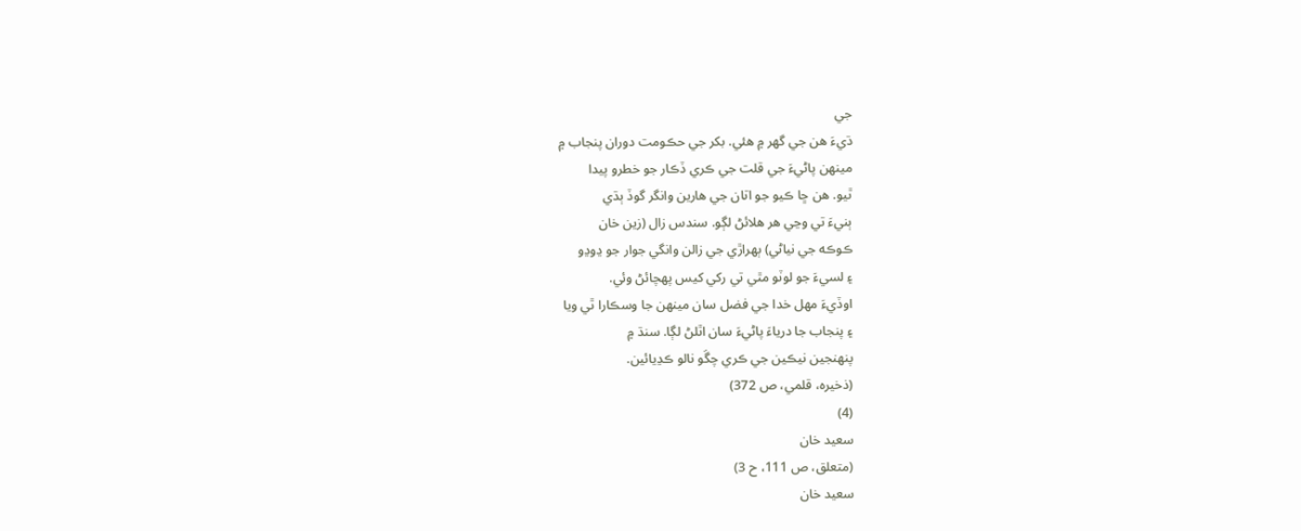جي
ڌيءَ هن جي گهر ۾ هئي. بکر جي حڪومت دوران پنجاب ۾
مينھن پاڻيءَ جي قلت جي ڪري ڏڪار جو خطرو پيدا
ٿيو. هن ڇا ڪيو جو اتان جي هارين وانگر گوڏ ٻڌي
ٻنيءَ تي وڃي هر هلائڻ لڳو. سندس زال (زين خان
ڪوڪه جي نياڻي) ٻهراڙي جي زالن وانگي جوار جو ڍوڍو
۽ لسيءَ جو لوٽو مٿي تي رکي کيس پھچائڻ وئي.
اوڏيءَ مهل خدا جي فضل سان مينھن جا وسڪارا ٿي ويا
۽ پنجاب جا درياءَ پاڻيءَ سان اٿلڻ لڳا. سنڌ ۾
پنھنجين نيڪين جي ڪري چڱو نالو ڪڍيائين.
(ذخيره، قلمي، ص 372)
(4)
سعيد خان
(متعلق، ص 111، ح 3)
سعيد خان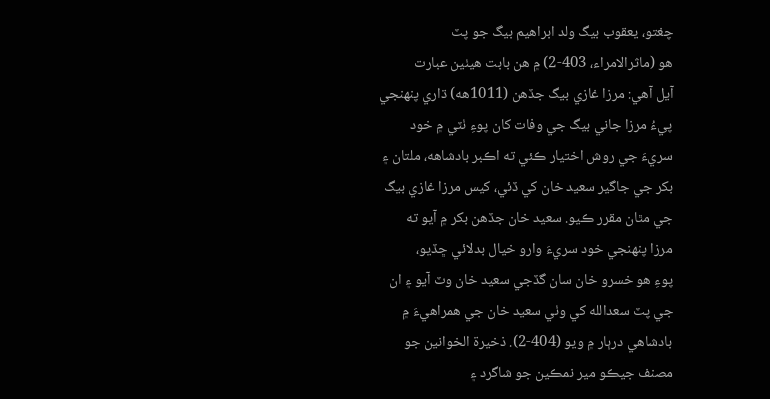چغتو، يعقوب بيگ ولد ابراهيم بيگ جو پٽ
هو (ماثرالامراء، 403-2) ۾ هن بابت هيٺين عبارت
آيل آهي: مرزا غازي بيگ جڏهن (1011هه) ڌاري پنھنجي
پيءُ مرزا جاني بيگ جي وفات کان پوءِ ٺٽي ۾ خود
سريءَ جي روش اختيار ڪئي ته اڪبر بادشاهه، ملتان ۽
بکر جي جاگير سعيد خان کي ڏئي، کيس مرزا غازي بيگ
جي مٿان مقرر ڪيو. سعيد خان جڏهن بکر ۾ آيو ته
مرزا پنھنجي خود سريءَ وارو خيال بدلائي ڇڏيو،
پوءِ هو خسرو خان سان گڏجي سعيد خان وٽ آيو ۽ ان
جي پٽ سعدالله کي وٺي سعيد خان جي همراهيءَ ۾
بادشاهي درٻار ۾ ويو (404-2). ذخيرة الخوانين جو
مصنف جيڪو مير نمڪين جو شاگرد ۽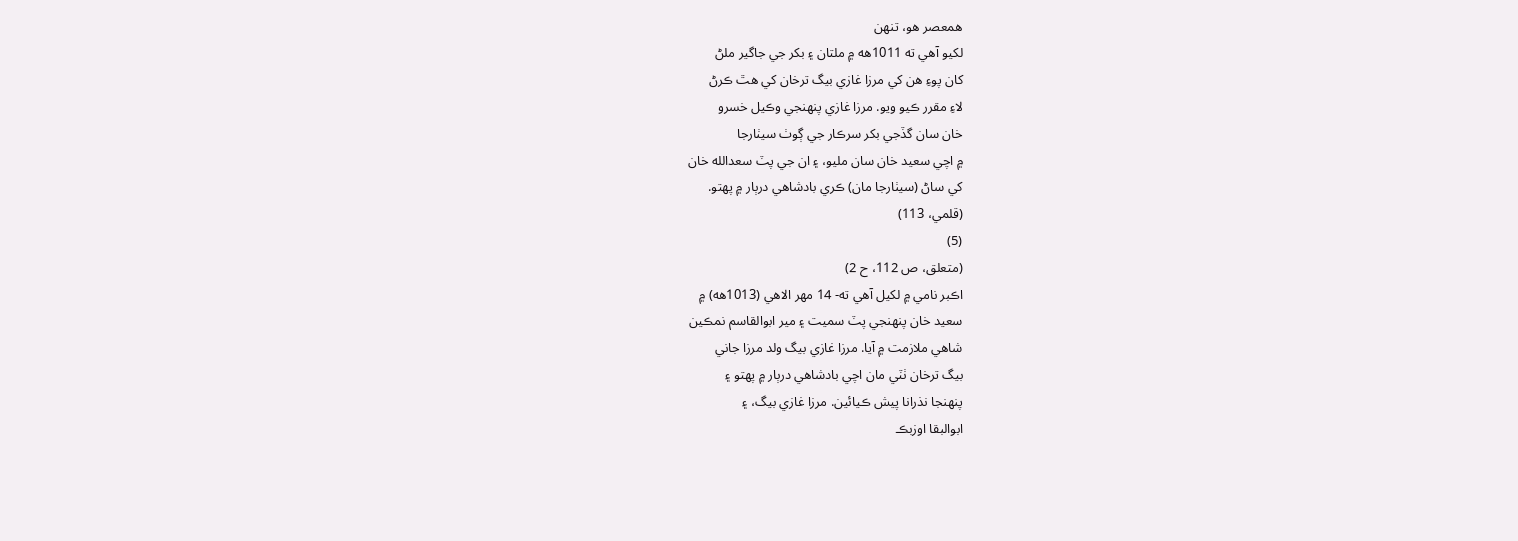همعصر هو، تنھن
لکيو آهي ته 1011هه ۾ ملتان ۽ بکر جي جاگير ملڻ
کان پوءِ هن کي مرزا غازي بيگ ترخان کي هٿ ڪرڻ
لاءِ مقرر ڪيو ويو. مرزا غازي پنھنجي وڪيل خسرو
خان سان گڏجي بکر سرڪار جي ڳوٺ سيٺارجا
۾ اچي سعيد خان سان مليو، ۽ ان جي پٽ سعدالله خان
کي ساڻ (سيٺارجا مان) ڪري بادشاهي درٻار ۾ پهتو.
(قلمي، 113)
(5)
(متعلق، ص 112، ح 2)
اڪبر نامي ۾ لکيل آهي ته- 14 مھر الاهي (1013هه) ۾
سعيد خان پنھنجي پٽ سميت ۽ مير ابوالقاسم نمڪين
شاهي ملازمت ۾ آيا. مرزا غازي بيگ ولد مرزا جاني
بيگ ترخان ٺٽي مان اچي بادشاهي درٻار ۾ پهتو ۽
پنھنجا نذرانا پيش ڪيائين. مرزا غازي بيگ، ۽
ابوالبقا اوزبڪ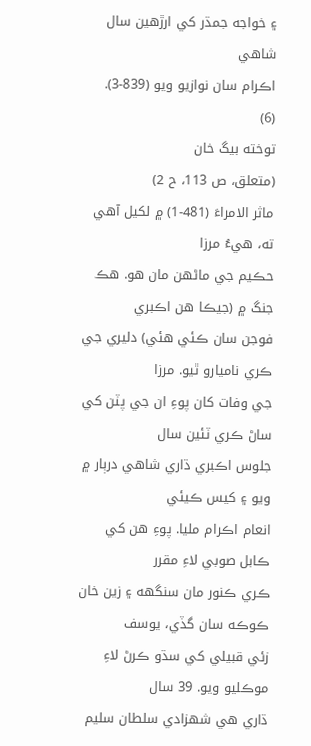۽ خواجه جمڌر کي ارڙهين سال شاهي
اڪرام سان نوازيو ويو (839-3).
(6)
توخته بيگ خان
(متعلق، ص 113، ح 2)
ماثر الامراءَ (481-1) ۾ لکيل آهي ته، هيءُ مرزا
حڪيم جي ماڻھن مان هو. هڪ جنگ ۾ (جيڪا هن اڪبري
فوجن سان ڪئي هئي) دليري جي ڪري ناميارو ٿيو. مرزا
جي وفات کان پوءِ ان جي پٽن کي ساڻ ڪري ٽئين سال
جلوس اڪبري ڌاري شاهي درٻار ۾ ويو ۽ کيس ڪيئي
انعام اڪرام مليا. پوءِ هن کي ڪابل صوبي لاءِ مقرر
ڪري ڪنور مان سنگهه ۽ زين خان ڪوڪه سان گڏي، يوسف
زئي قبيلي کي سڌو ڪرڻ لاءِ موڪليو ويو. 39 سال
ڌاري هي شهزادي سلطان سليم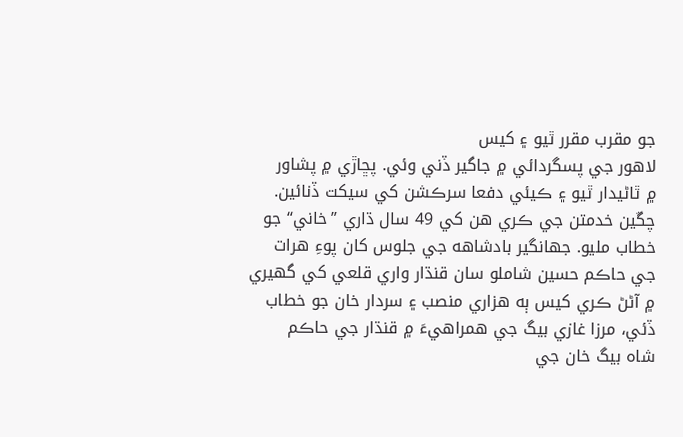جو مقرب مقرر ٿيو ۽ کيس
لاهور جي پسگردائي ۾ جاگير ڏني وئي. پڇاڙي ۾ پشاور
۾ ٿاڻيدار ٿيو ۽ ڪيئي دفعا سرڪشن کي سيکت ڏنائين.
چڱين خدمتن جي ڪري هن کي 49 سال ڌاري ”خاني“ جو
خطاب مليو. جھانگير بادشاهه جي جلوس کان پوءِ هرات
جي حاڪم حسين شاملو سان قنڌار واري قلعي کي گهيري
۾ آڻڻ ڪري کيس ٻه هزاري منصب ۽ سردار خان جو خطاب
ڏئي، مرزا غازي بيگ جي همراهيءَ ۾ قنڌار جي حاڪم
شاه بيگ خان جي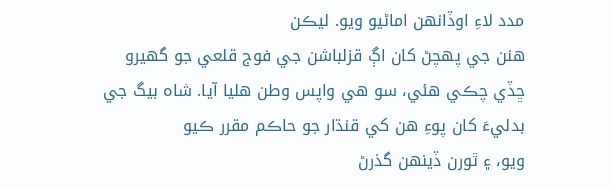مدد لاءِ اوڏانھن اماڻيو ويو. ليڪن
هنن جي پھچڻ کان اڳ قزلباشن جي فوج قلعي جو گهيرو
ڇڏي چڪي هئي، سو هي واپس وطن هليا آيا. شاه بيگ جي
بدليءَ کان پوءِ هن کي قنڌار جو حاڪم مقرر ڪيو
ويو، ۽ ٿورن ڏينھن گذرڻ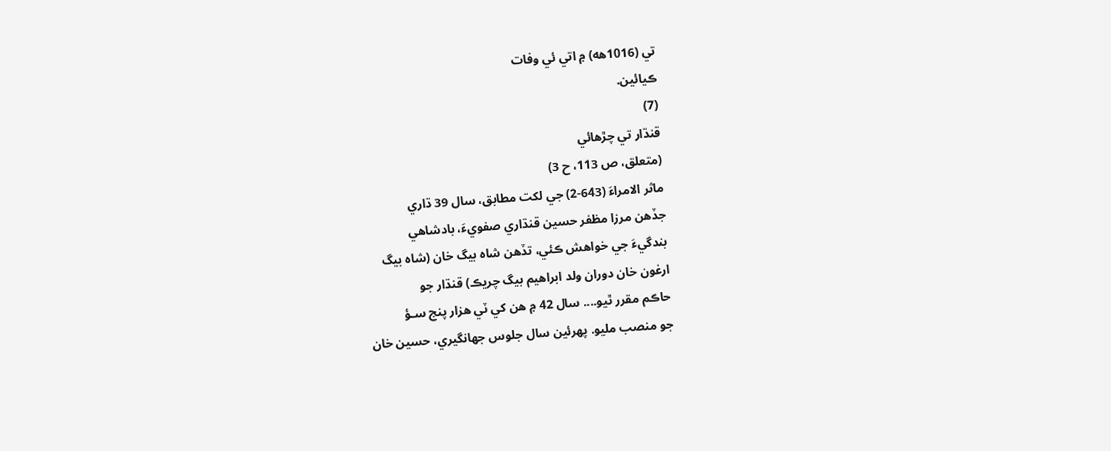تي (1016هه) ۾ اتي ئي وفات
ڪيائين.
(7)
قنڌار تي چڙهائي
(متعلق، ص 113، ح 3)
ماثر الامراءَ (643-2) جي لکت مطابق، سال 39 ڌاري
جڏهن مرزا مظفر حسين قنڌاري صفويءَ، بادشاهي
بندگيءَ جي خواهش ڪئي، تڏهن شاه بيگ خان (شاه بيگ
ارغون خان دوران ولد ابراهيم بيگ چريڪ) قنڌار جو
حاڪم مقرر ٿيو.... سال 42 ۾ هن کي ٽي هزار پنج سـؤ
جو منصب مليو. پھرئين سال جلوس جھانگيري، حسين خان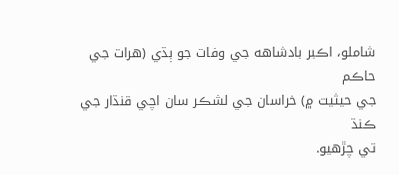شاملو، اڪبر بادشاهه جي وفات جو ٻڌي (هرات جي حاڪم
جي حيثيت ۾) خراسان جي لشڪر سان اچي قنڌار جي ڪنڌ
تي چڙهيو.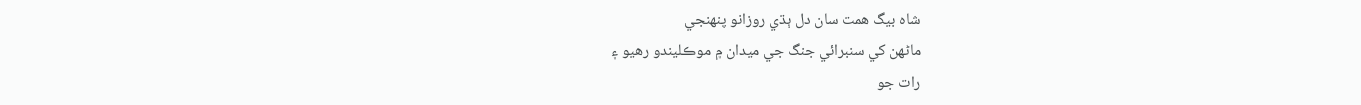شاه بيگ همت سان دل ٻڌي روزانو پنھنجي
ماڻھن کي سنبرائي جنگ جي ميدان ۾ موڪليندو رهيو ۽
رات جو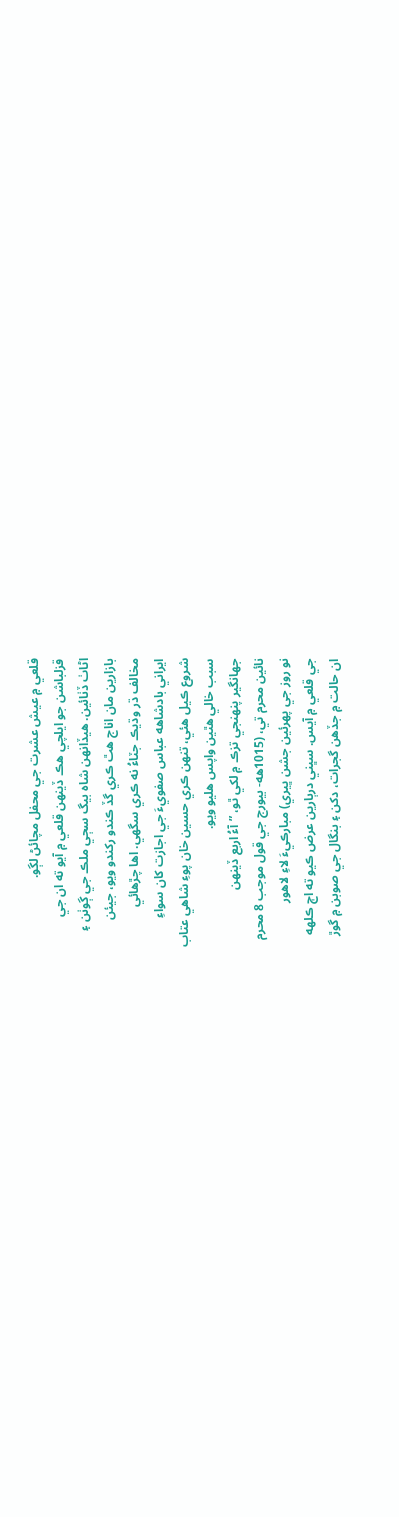قلعي ۾ عيش عشرت جي محفل مچائڻ لڳو.
قزلباشن جو ايلچي هڪ ڏينھن قلعي ۾ آيو ته ان جي
اڻاٺ ڏٺائين. هيڏانھن شاه بيگ سڄي ملڪ جي ڳوٺن ۽
بازارين مان اناج هٿ ڪري گڏ ڪندو رکندو ويو، جيئن
مخالف ڌر وڌيڪ جٽاءُ نه ڪري سگهي. اها چڙهائي
ايراني بادشاهه عباس صفويءَ جي اجازت کان سواءِ
شروع ڪيل هئي، تنھن ڪري حسين خان پوءِ شاهي عتاب
سبب خالي هٿين واپس هليو ويو.
جھانگير پنھنجي تزڪ ۾ لکي ٿو، ”آءُ اربع ڏينھن
نائين محرم تي، (1015هه- بيورج جي قول موجب 8 محرم
نو روز جي پھرئين جشن ڀيري) مبارڪيءَ لاءِ لاهور
جي قلعي ۾ آيس. سڀني درٻارين عرض ڪيو ته اڄ ڪلهه
ان حالت ۾ جڏهن گجرات، دکن ۽ بنگال جي صوبن ۾ گوڙ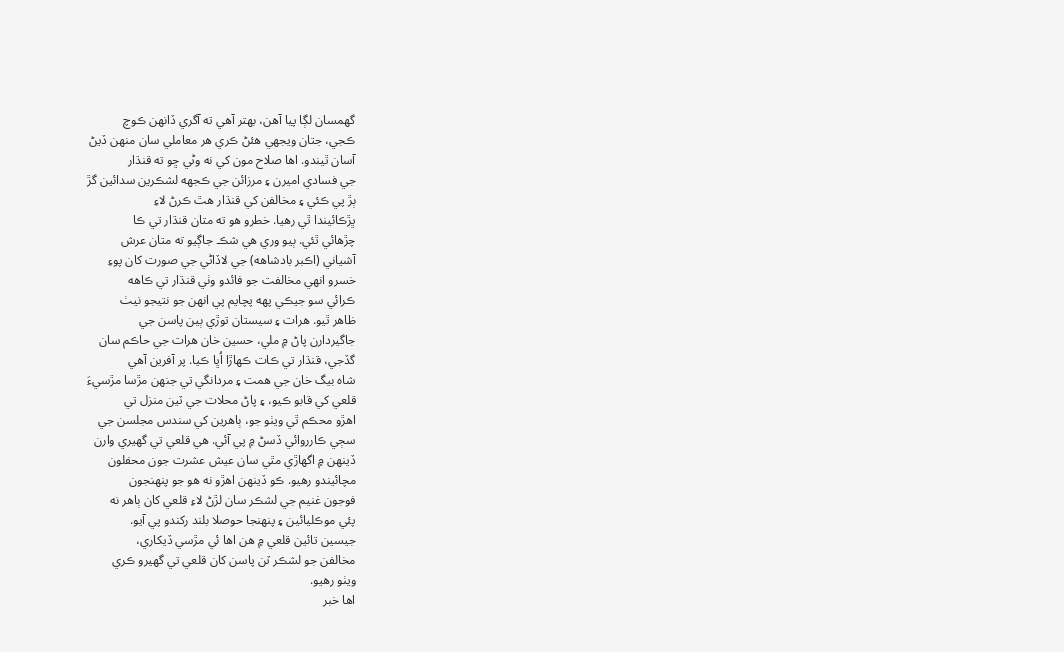گهمسان لڳا پيا آهن، بهتر آهي ته آگري ڏانھن ڪوچ
ڪجي، جتان ويجهي هئڻ ڪري هر معاملي سان منھن ڏيڻ
آسان ٿيندو. اها صلاح مون کي نه وڻي ڇو ته قنڌار
جي فسادي اميرن ۽ مرزائن جي ڪجهه لشڪرين سدائين گڙ
ٻڙ پي ڪئي ۽ مخالفن کي قنڌار هٿ ڪرڻ لاءِ
ڀڙڪائيندا ٿي رهيا. خطرو هو ته متان قنڌار تي ڪا
چڙهائي ٿئي. ٻيو وري هي شڪ جاڳيو ته متان عرش
آشياني (اڪبر بادشاهه) جي لاڏاڻي جي صورت کان پوءِ
خسرو انھي مخالفت جو فائدو وٺي قنڌار تي ڪاهه
ڪرائي سو جيڪي پهه پچايم پي انھن جو نتيجو نيٺ
ظاهر ٿيو. هرات ۽ سيستان توڙي ٻين پاسن جي
جاگيردارن پاڻ ۾ ملي، حسين خان هرات جي حاڪم سان
گڏجي، قنڌار تي ڪات ڪهاڙا اُڀا ڪيا. پر آفرين آهي
شاه بيگ خان جي همت ۽ مردانگي تي جنھن مڙسا مڙسيءَ
قلعي کي قابو ڪيو، ۽ پاڻ محلات جي ٽين منزل تي
اهڙو محڪم ٿي ويٺو جو، ٻاهرين کي سندس مجلسن جي
سڄي ڪارروائي ڏسڻ ۾ پي آئي. هي قلعي تي گهيري وارن
ڏينھن ۾ اگهاڙي مٿي سان عيش عشرت جون محفلون
مچائيندو رهيو. ڪو ڏينھن اهڙو نه هو جو پنھنجون
فوجون غنيم جي لشڪر سان لڙڻ لاءِ قلعي کان ٻاهر نه
پئي موڪليائين ۽ پنھنجا حوصلا بلند رکندو پي آيو.
جيسين تائين قلعي ۾ هن اها ئي مڙسي ڏيکاري،
مخالفن جو لشڪر ٽن پاسن کان قلعي تي گهيرو ڪري
ويٺو رهيو.
اها خبر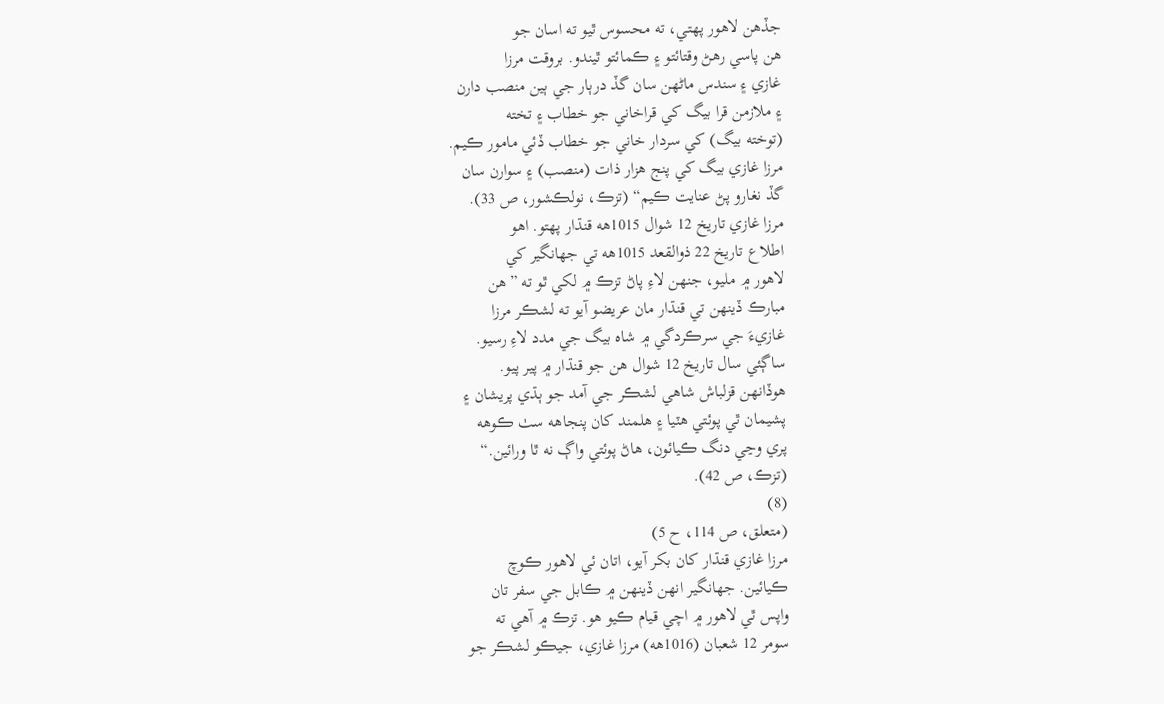جڏهن لاهور پهتي، ته محسوس ٿيو ته اسان جو
هن پاسي رهڻ وقتائتو ۽ ڪمائتو ٿيندو. بروقت مرزا
غازي ۽ سندس ماڻھن سان گڏ درٻار جي ٻين منصب دارن
۽ ملازمن قرا بيگ کي قراخاني جو خطاب ۽ تخته
(توخته بيگ) کي سردار خاني جو خطاب ڏئي مامور ڪيم.
مرزا غازي بيگ کي پنج هزار ذات (منصب) ۽ سوارن سان
گڏ نغارو پڻ عنايت ڪيم“ (تزڪ، نولڪشور، ص 33).
مرزا غازي تاريخ 12 شوال 1015هه قنڌار پهتو. اهو
اطلاع تاريخ 22 ذوالقعد 1015هه تي جھانگير کي
لاهور ۾ مليو، جنھن لاءِ پاڻ تزڪ ۾ لکي ٿو ته ”هن
مبارڪ ڏينھن تي قنڌار مان عريضو آيو ته لشڪر مرزا
غازيءَ جي سرڪردگي ۾ شاه بيگ جي مدد لاءِ رسيو.
ساڳئي سال تاريخ 12 شوال هن جو قنڌار ۾ پير پيو.
هوڏانھن قزلباش شاهي لشڪر جي آمد جو ٻڌي پريشان ۽
پشيمان ٿي پوئتي هٽيا ۽ هلمند کان پنجاهه سٺ ڪوهه
پري وڃي دنگ ڪيائون، هاڻ پوئتي واڳ نه ٿا ورائين.“
(تزڪ، ص 42).
(8)
(متعلق، ص 114، ح 5)
مرزا غازي قنڌار کان بکر آيو، اتان ئي لاهور ڪوچ
ڪيائين. جھانگير انھن ڏينھن ۾ ڪابل جي سفر تان
واپس ٿي لاهور ۾ اچي قيام ڪيو هو. تزڪ ۾ آهي ته
سومر 12 شعبان (1016هه) مرزا غازي، جيڪو لشڪر جو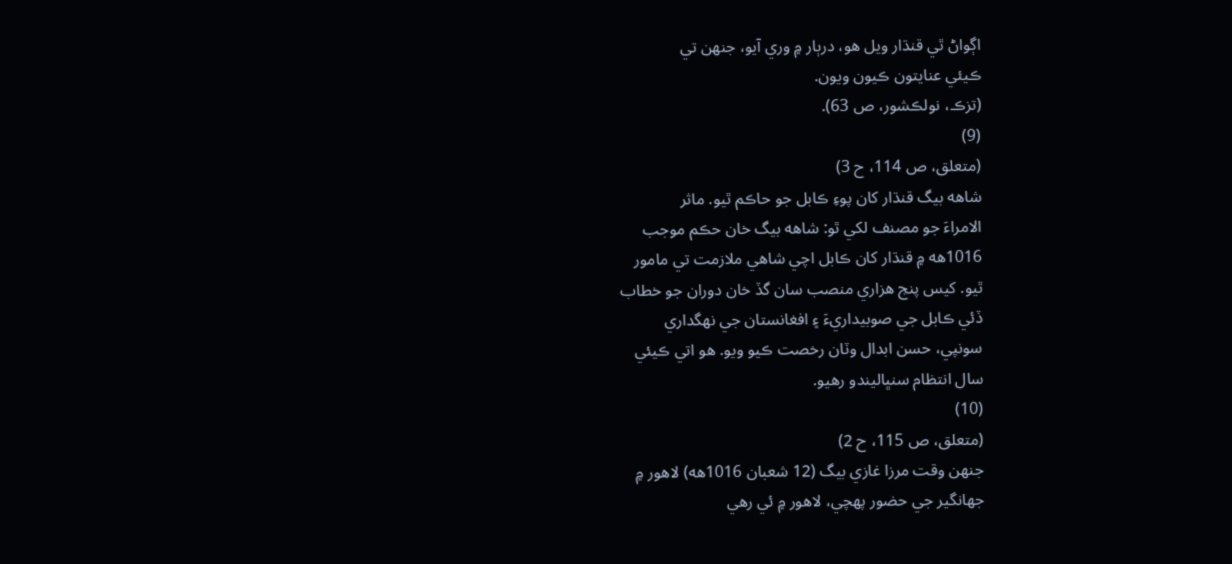اڳواڻ ٿي قنڌار ويل هو، درٻار ۾ وري آيو، جنھن تي
ڪيئي عنايتون ڪيون ويون.
(تزڪ، نولڪشور، ص 63).
(9)
(متعلق، ص 114، ح 3)
شاهه بيگ قنڌار کان پوءِ ڪابل جو حاڪم ٿيو. ماثر
الامراءَ جو مصنف لکي ٿو: شاهه بيگ خان حڪم موجب
1016هه ۾ قنڌار کان ڪابل اچي شاهي ملازمت تي مامور
ٿيو. کيس پنج هزاري منصب سان گڏ خان دوران جو خطاب
ڏئي ڪابل جي صوبيداريءَ ۽ افغانستان جي نهگداري
سونپي، حسن ابدال وٽان رخصت ڪيو ويو. هو اتي ڪيئي
سال انتظام سنڀاليندو رهيو.
(10)
(متعلق، ص 115، ح 2)
جنھن وقت مرزا غازي بيگ (12 شعبان 1016هه) لاهور ۾
جھانگير جي حضور پھچي، لاهور ۾ ئي رهي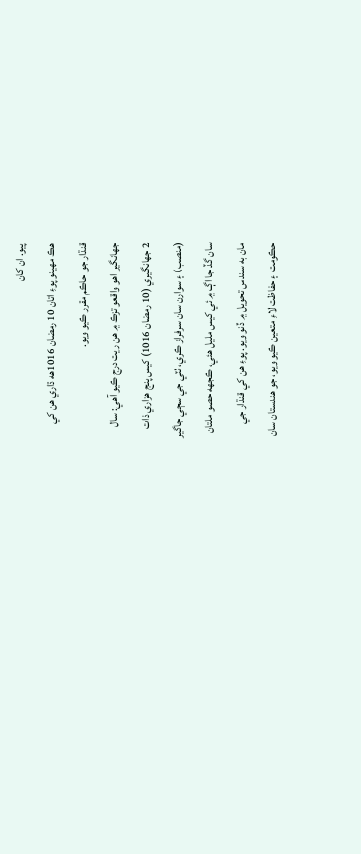پيو. ان کان
هڪ مھينو پوءِ اتان 10 رمضان 1016هه ڌاري هن کي
قنڌار جو حاڪم مقرر ڪيو ويو.
جھانگير اهو واقعو تزڪ ۾ هن ريت درج ڪيو آهي: سال
2 جھانگيري (10 رمضان 1016) کيس پنج هزاري ذات
(منصب) ۽ سوارن سان سرفراز ڪري، ٺٽي جي سڄي جاگير
سان گڏ جا اڳ ۾ ئي کيس مليل هئي، ڪجهه حصو ملتان
مان به سندس تحويل ۾ ڏنو ويو. پوءِ هن کي قنڌار جي
حڪومت ۽ حفاظت لاءِ متعين ڪيو ويو، جو هندستان سان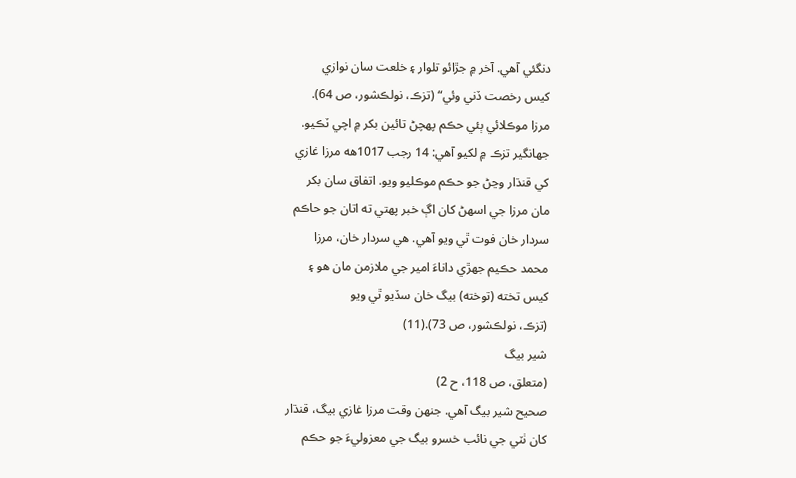دنگئي آهي. آخر ۾ جڙائو تلوار ۽ خلعت سان نوازي
کيس رخصت ڏني وئي“ (تزڪ، نولڪشور، ص 64).
مرزا موڪلائي ٻئي حڪم پھچڻ تائين بکر ۾ اچي ٽڪيو.
جھانگير تزڪ ۾ لکيو آهي: 14 رجب 1017هه مرزا غازي
کي قنڌار وڃڻ جو حڪم موڪليو ويو. اتفاق سان بکر
مان مرزا جي اسهڻ کان اڳ خبر پهتي ته اتان جو حاڪم
سردار خان فوت ٿي ويو آهي. هي سردار خان، مرزا
محمد حڪيم جھڙي داناءَ امير جي ملازمن مان هو ۽
کيس تخته (توخته) بيگ خان سڏيو ٿي ويو
(تزڪ، نولڪشور، ص 73).(11)
شير بيگ
(متعلق، ص 118، ح 2)
صحيح شير بيگ آهي. جنھن وقت مرزا غازي بيگ، قنڌار
کان ٺٽي جي نائب خسرو بيگ جي معزوليءَ جو حڪم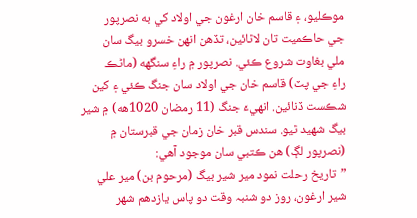موڪليو، ۽ قاسم خان ارغون جي اولاد کي به نصرپور
جي حاڪميت تان لاٿائين، تڏهن انھن خسرو بيگ سان
ملي بغاوت شروع ڪئي. نصرپور ۾ راءِ سنگهه (ماڻڪ
راءِ جي پٽ) قاسم خان جي اولاد سان جنگ ڪئي ۽ کين
شڪست ڏنائين. انھيءَ جنگ (11 رمضان 1020هه) ۾ شير
بيگ شھيد ٿيو. سندس قبر خان زمان جي قبرستان ۾
(نصرپور لڳ) هن ڪتبي سان موجود آهي:
”تاريخ رحلت نمود مير شير بيگ (مرحوم بن) مير علي
شير ارغون، روز دو شنبہ وقت دو پاس يازدهم شھر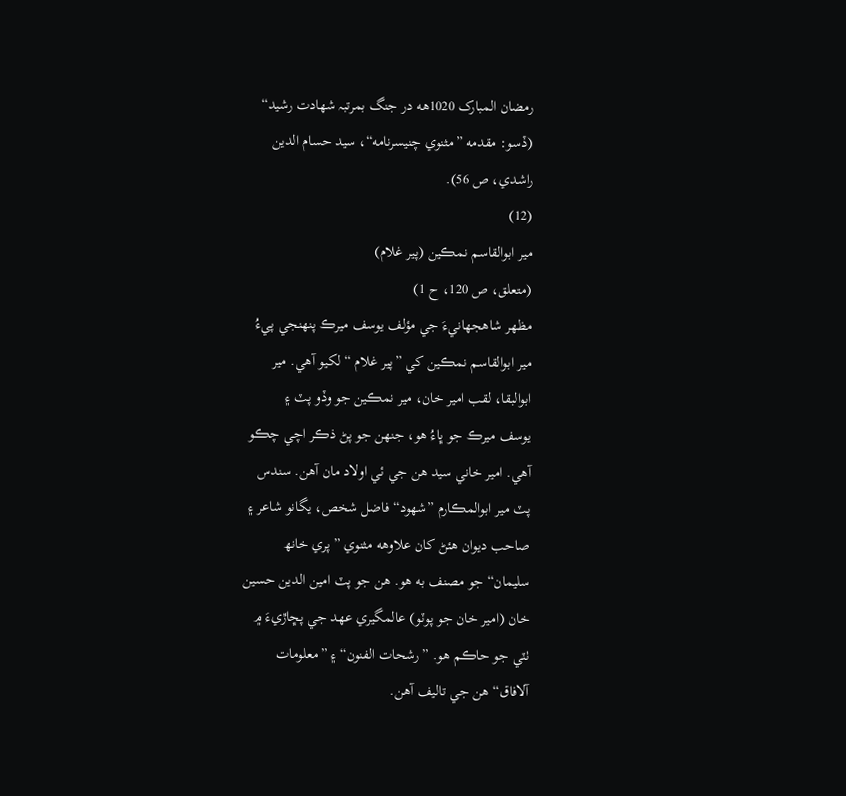رمضان المبارک 1020هه در جنگ بمرتبہ شهادت رشيد“
(ڏسو: مقدمه ”مثنوي چنيسرنامه“، سيد حسام الدين
راشدي، ص 56).
(12)
مير ابوالقاسم نمڪين (پير غلام)
(متعلق، ص 120، ح 1)
مظھر شاهجھانيءَ جي مؤلف يوسف ميرڪ پنھنجي پيءُ
مير ابوالقاسم نمڪين کي ”پير غلام “ لکيو آهي. مير
ابوالبقا، لقب امير خان، مير نمڪين جو وڏو پٽ ۽
يوسف ميرڪ جو ڀاءُ هو، جنھن جو پڻ ذڪر اچي چڪو
آهي. امير خاني سيد هن جي ئي اولاد مان آهن. سندس
پٽ مير ابوالمڪارم ”شهود“ فاضل شخص، يگانو شاعر ۽
صاحب ديوان هئڻ کان علاوهه مثنوي ”پري خانھ
سليمان“ جو مصنف به هو. هن جو پٽ امين الدين حسين
خان (امير خان جو پوٽو) عالمگيري عهد جي پڇاڙيءَ ۾
ٺٽي جو حاڪم هو. ”رشحات الفنون“ ۽ ”معلومات
آلافاق“ هن جي تاليف آهن.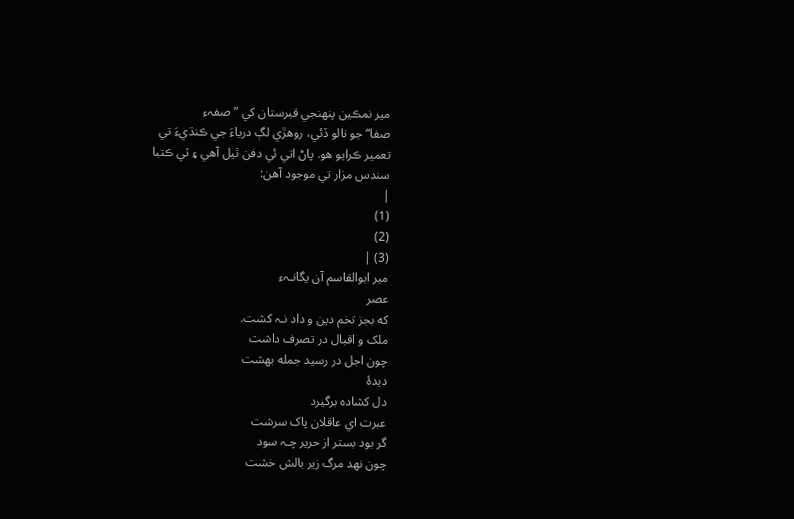مير نمڪين پنھنجي قبرستان کي ”صفہء
صفا“ جو نالو ڏئي، روهڙي لڳ درياءَ جي ڪنڌيءَ تي
تعمير ڪرايو هو. پاڻ اتي ئي دفن ٿيل آهي ۽ ٽي ڪتبا
سندس مزار تي موجود آهن:
|
(1)
(2)
(3) |
مير ابوالقاسم آن يگانـہء
عصر
که بجز تخم دين و داد نـہ کشت.
ملک و اقبال در تصرف داشت
چون اجل در رسيد جمله بهشت
ديدۀ
دل کشاده برگيرد
عبرت اي عاقلان پاک سرشت
گر بود بستر از حرير چـہ سود
چون نهد مرگ زير بالش خشت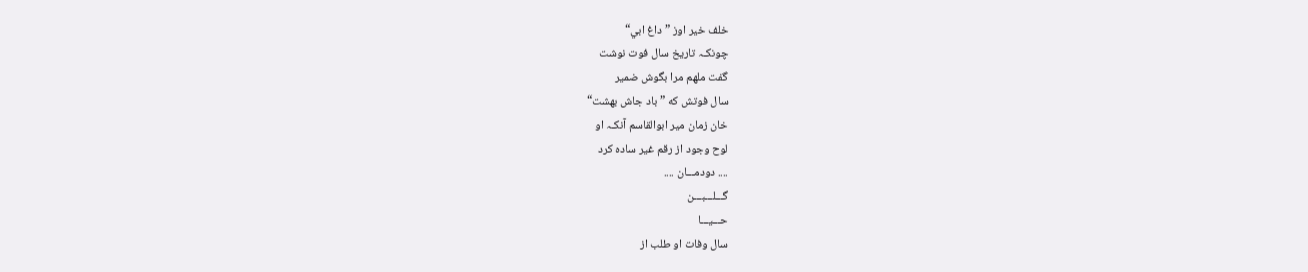خلف خير اوز ”داغ ابي“
چونکـہ تاريخ سال فوت نوشت
گفت ملهم مرا بگوش ضمير
سال فوتش که ”باد جاش بهشت“
خان زمان مير ابوالقاسم آنکـہ او
لوح وجود از رقم غير ساده کرد
.... دودمـــان ....
گـــلـــبـــن
حـــيـــا
سال وفات او طلب از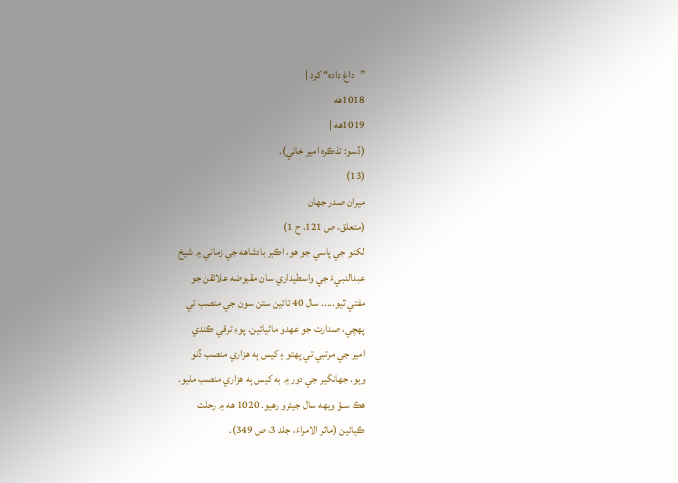”داغ داده“ کرد |
1018هه
1019هه |
(ڏسو: تذڪره امير خاني).
(13)
ميران صدر جهان
(متعلق، ص 121، ح 1)
لکنو جي پاسي جو هو، اڪبر بادشاهه جي زماني ۾ شيخ
عبدالنبيءَ جي واسطيداري سان مقبوضه علائقن جو
مفتي ٿيو..... سال 40 تائين ستن سون جي منصب تي
پھچي، صدارت جو عهدو ماڻيائين. پوءِ ترقي ڪندي
امير جي مرتبي تي پهتو ۽ کيس ٻه هزاري منصب ڏنو
ويو. جھانگير جي دور ۾ به کيس ٻه هزاري منصب مليو.
هڪ سـؤ ويھه سال جيئرو رهيو. 1020 هه ۾ رحلت
ڪيائين (ماثر الامراءَ، جلد 3، ص 349).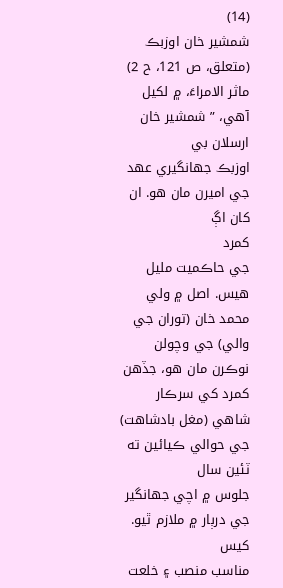(14)
شمشير خان اوزبڪ
(متعلق، ص 121، ح 2)
ماثر الامراءَ، ۾ لکيل آهي، ”شمشير خان ارسلان بي
اوزبڪ جھانگيري عهد جي اميرن مان هو. ان کان اڳ
کمرد
جي حاڪميت مليل هيس. اصل ۾ ولي محمد خان (توران جي
والي) جي وچولن نوڪرن مان هو، جڏهن کمرد کي سرڪار
شاهي (مغل بادشاهت) جي حوالي ڪيائين ته ٽئين سال
جلوس ۾ اچي جھانگير جي درٻار ۾ ملازم ٿيو. کيس
مناسب منصب ۽ خلعت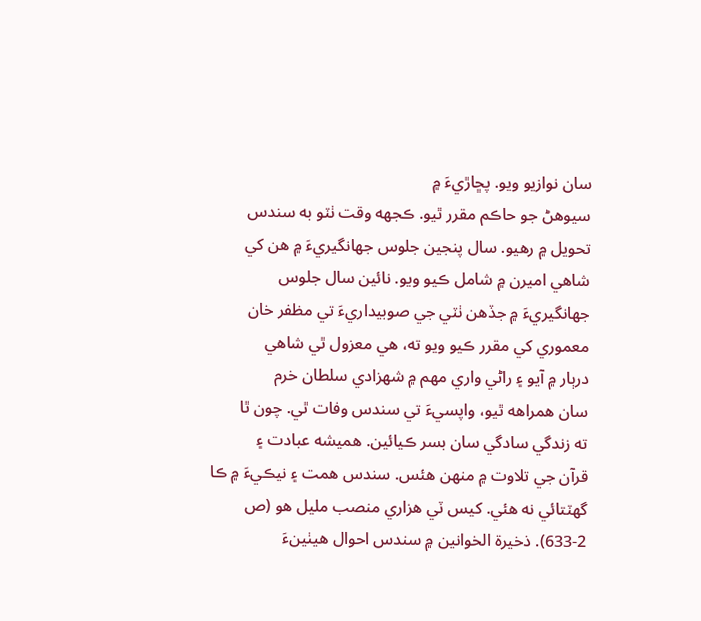سان نوازيو ويو. پڇاڙيءَ ۾
سيوهڻ جو حاڪم مقرر ٿيو. ڪجهه وقت ٺٽو به سندس
تحويل ۾ رهيو. سال پنجين جلوس جھانگيريءَ ۾ هن کي
شاهي اميرن ۾ شامل ڪيو ويو. نائين سال جلوس
جھانگيريءَ ۾ جڏهن ٺٽي جي صوبيداريءَ تي مظفر خان
معموري کي مقرر ڪيو ويو ته، هي معزول ٿي شاهي
درٻار ۾ آيو ۽ راڻي واري مھم ۾ شهزادي سلطان خرم
سان همراهه ٿيو، واپسيءَ تي سندس وفات ٿي. چون ٿا
ته زندگي سادگي سان بسر ڪيائين. هميشه عبادت ۽
قرآن جي تلاوت ۾ منھن هئس. سندس همت ۽ نيڪيءَ ۾ ڪا
گهٽتائي نه هئي. کيس ٽي هزاري منصب مليل هو (ص
633-2). ذخيرة الخوانين ۾ سندس احوال هيٺينءَ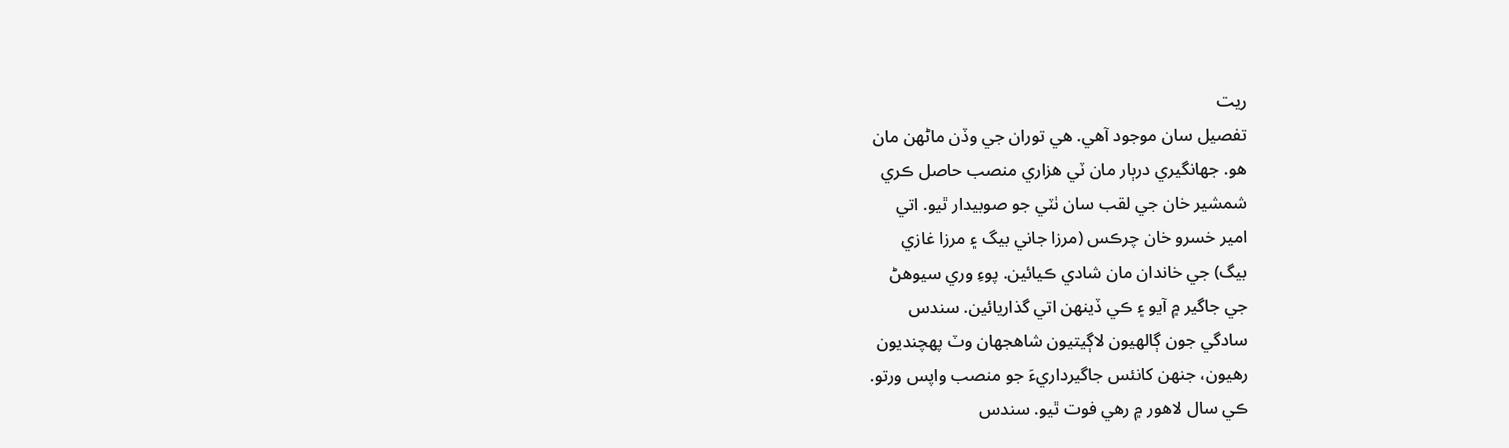ريت
تفصيل سان موجود آهي. هي توران جي وڏن ماڻھن مان
هو. جھانگيري درٻار مان ٽي هزاري منصب حاصل ڪري
شمشير خان جي لقب سان ٺٽي جو صوبيدار ٿيو. اتي
امير خسرو خان چرڪس (مرزا جاني بيگ ۽ مرزا غازي
بيگ) جي خاندان مان شادي ڪيائين. پوءِ وري سيوهڻ
جي جاگير ۾ آيو ۽ ڪي ڏينھن اتي گذاريائين. سندس
سادگي جون ڳالهيون لاڳيتيون شاهجھان وٽ پھچنديون
رهيون، جنھن کانئس جاگيرداريءَ جو منصب واپس ورتو.
ڪي سال لاهور ۾ رهي فوت ٿيو. سندس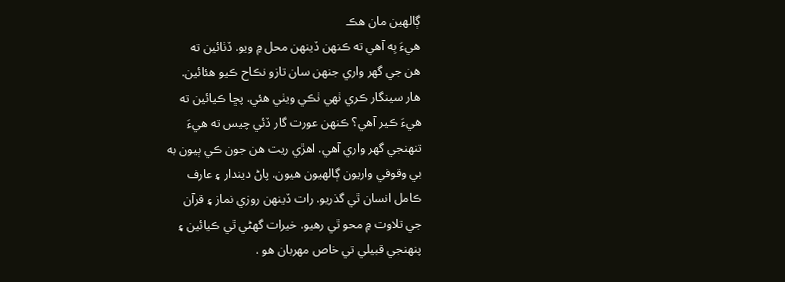ڳالهين مان هڪ
هيءَ بِه آهي ته ڪنھن ڏينھن محل ۾ ويو. ڏٺائين ته
هن جي گهر واري جنھن سان تازو نڪاح ڪيو هئائين.
هار سينگار ڪري ٺهي ٺڪي ويٺي هئي. پڇا ڪيائين ته
هيءَ ڪير آهي؟ ڪنھن عورت گار ڏئي چيس ته هيءَ
تنھنجي گهر واري آهي. اهڙي ريت هن جون ڪي ٻيون به
بي وقوفي واريون ڳالهيون هيون. پاڻ ديندار ۽ عارف
ڪامل انسان ٿي گذريو. رات ڏينھن روزي نماز ۽ قرآن
جي تلاوت ۾ محو ٿي رهيو. خيرات گهڻي ٿي ڪيائين ۽
پنھنجي قبيلي تي خاص مھربان هو .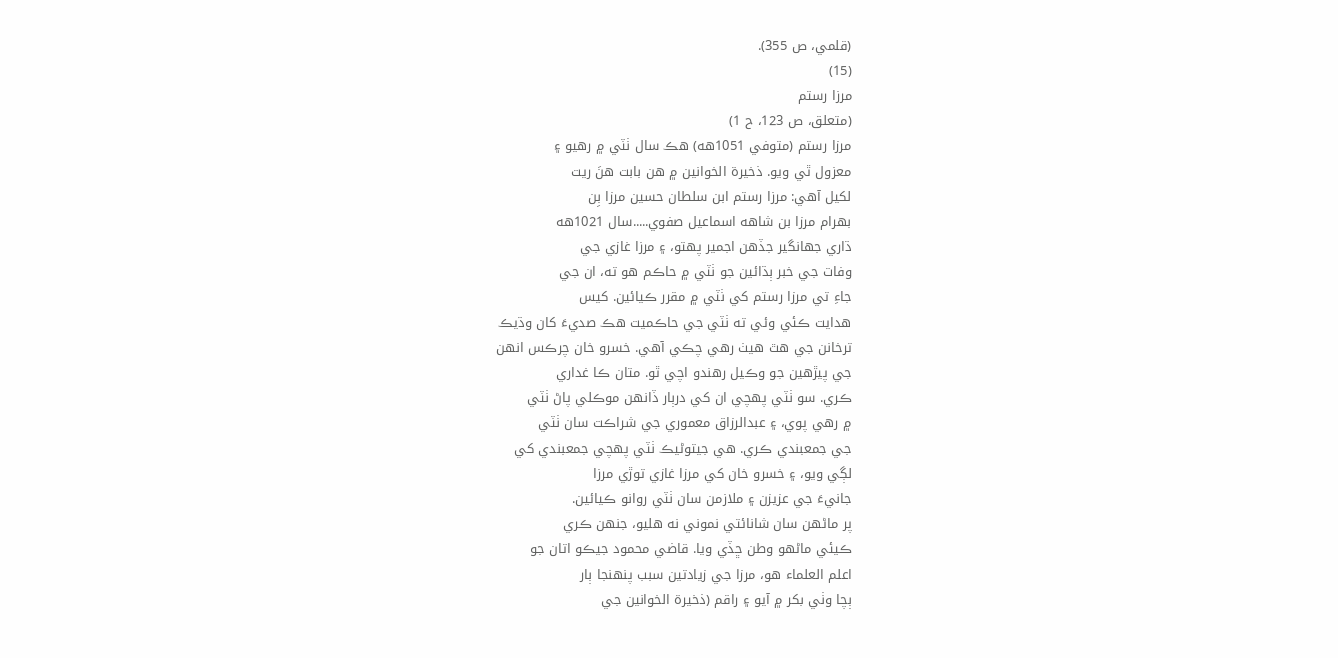(قلمي، ص 355).
(15)
مرزا رستم
(متعلق، ص 123، ح 1)
مرزا رستم (متوفي 1051هه) هڪ سال ٺٽي ۾ رهيو ۽
معزول ٿي ويو. ذخيرة الخوانين ۾ هن بابت هنَ ريت
لکيل آهي: مرزا رستم ابن سلطان حسين مرزا بِن
بهرام مرزا بن شاهه اسماعيل صفوي.....سال 1021هه
ڌاري جھانگير جڏهن اجمير پهتو، ۽ مرزا غازي جي
وفات جي خبر ٻڌائين جو ٺٽي ۾ حاڪم هو ته، ان جي
جاءِ تي مرزا رستم کي ٺٽي ۾ مقرر ڪيائين. کيس
هدايت ڪئي وئي ته ٺٽي جي حاڪميت هڪ صديءَ کان وڌيڪ
ترخانن جي هٿ هيٺ رهي چڪي آهي. خسرو خان چرڪس انھن
جي پيڙهين جو وڪيل رهندو اچي ٿو. متان ڪا غداري
ڪري. سو ٺٽي پھچي ان کي درٻار ڏانھن موڪلي پاڻ ٺٽي
۾ رهي پوي، ۽ عبدالرزاق معموري جي شراڪت سان ٺٽي
جي جمعبندي ڪري. هي جيتوڻيڪ ٺٽي پھچي جمعبندي کي
لڳي ويو، ۽ خسرو خان کي مرزا غازي توڙي مرزا
جانيءَ جي عزيزن ۽ ملازمن سان ٺٽي روانو ڪيائين.
پر ماڻھن سان شانائتي نموني نه هليو، جنھن ڪري
ڪيئي ماڻھو وطن ڇڏي ويا. قاضي محمود جيڪو اتان جو
اعلم العلماء هو، مرزا جي زيادتين سبب پنھنجا ٻار
ٻچا وٺي بکر ۾ آيو ۽ راقم (ذخيرة الخوانين جي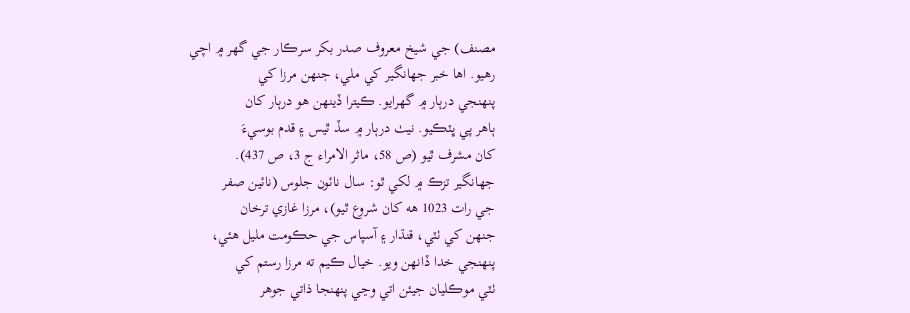مصنف) جي شيخ معروف صدر بکر سرڪار جي گهر ۾ اچي
رهيو. اها خبر جھانگير کي ملي، جنھن مرزا کي
پنھنجي درٻار ۾ گهرايو. ڪيترا ڏينھن هو درٻار کان
ٻاهر پي ڀٽڪيو. نيٺ درٻار ۾ سڏ ٿيس ۽ قدم بوسيءَ
کان مشرف ٿيو (ص 58، ماثر الامراء ج 3، ص 437).
جھانگير تزڪ ۾ لکي ٿو: سال نائون جلوس (نائين صفر
جي رات 1023 هه کان شروع ٿيو)، مرزا غازي ترخان
جنھن کي ٺٽي، قنڌار ۽ آسپاس جي حڪومت مليل هئي،
پنھنجي خدا ڏانھن ويو. خيال ڪيم ته مرزا رستم کي
ٺٽي موڪليان جيئن اتي وڃي پنھنجا ذاتي جوهر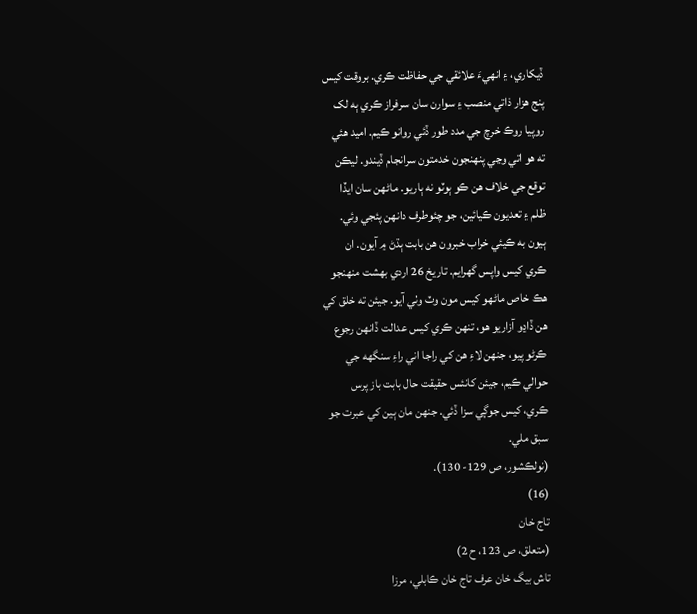ڏيکاري، ۽ انھيءَ علائقي جي حفاظت ڪري. بروقت کيس
پنج هزار ذاتي منصب ۽ سوارن سان سرفراز ڪري ٻه لک
روپيا روڪ خرچ جي مدد طور ڏئي روانو ڪيم. اميد هئي
ته هو اتي وڃي پنھنجون خدمتون سرانجام ڏيندو. ليڪن
توقع جي خلاف هن ڪو ٻوٽو نه ٻاريو. ماڻھن سان ايڏا
ظلم ۽ تعديون ڪيائين، جو چئوطرف دانھن پئجي وئي.
ٻيون به ڪيئي خراب خبرون هن بابت ٻڌڻ ۾ آيون. ان
ڪري کيس واپس گهرايم. تاريخ 26 اردي بهشت منھنجو
هڪ خاص ماڻھو کيس مون وٽ وٺي آيو. جيئن ته خلق کي
هن ڏاڍو آزاريو هو، تنھن ڪري کيس عدالت ڏانھن رجوع
ڪرڻو پيو، جنھن لاءِ هن کي راجا اني راءِ سنگهه جي
حوالي ڪيم، جيئن کانئس حقيقت حال بابت باز پرس
ڪري، کيس جوڳي سزا ڏئي. جنھن مان ٻين کي عبرت جو
سبق ملي.
(نولڪشور، ص 129- 130).
(16)
تاج خان
(متعلق، ص 123، ح 2)
تاش بيگ خان عرف تاج خان ڪابلي، مرزا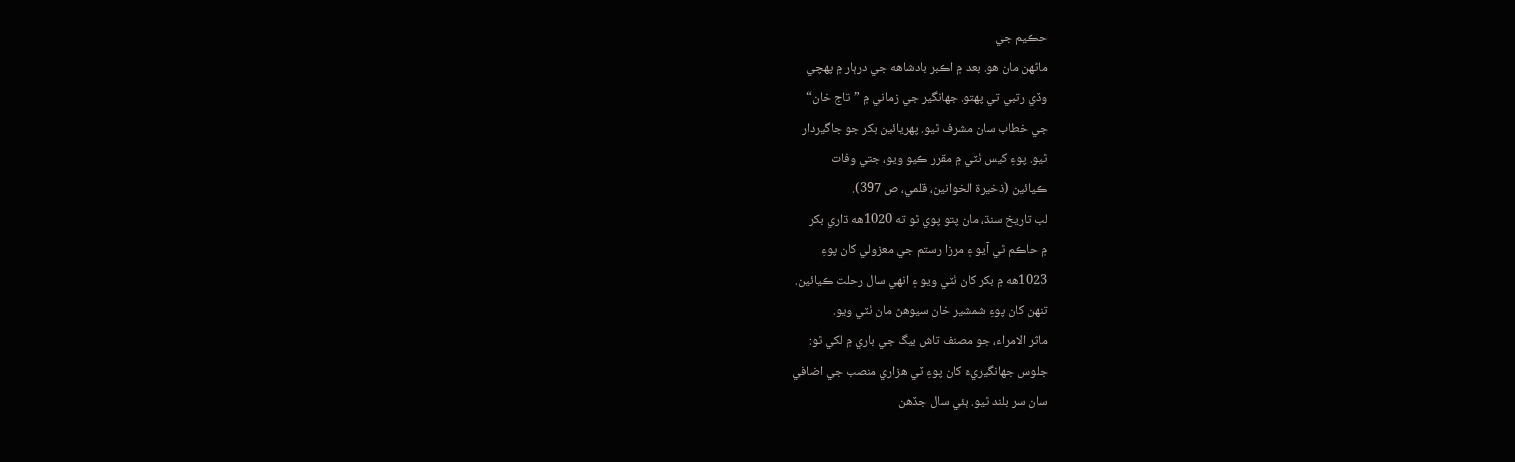حڪيم جي
ماڻھن مان هو. بعد ۾ اڪبر بادشاهه جي درٻار ۾ پھچي
وڏي رتبي تي پهتو. جھانگير جي زماني ۾ ”تاج خان“
جي خطاب سان مشرف ٿيو. پھريائين بکر جو جاگيردار
ٿيو. پوءِ کيس ٺٽي ۾ مقرر ڪيو ويو، جتي وفات
ڪيائين (ذخيرة الخوانين، قلمي، ص 397).
لب تاريخ سنڌ، مان پتو پوي ٿو ته 1020هه ڌاري بکر
۾ حاڪم ٿي آيو ۽ مرزا رستم جي معزولي کان پوءِ
1023هه ۾ بکر کان ٺٽي ويو ۽ انھي سال رحلت ڪيائين.
تنھن کان پوءِ شمشير خان سيوهڻ مان ٺٽي ويو.
ماثر الامراء، جو مصنف تاش بيگ جي باري ۾ لکي ٿو:
جلوس جھانگيريءَ کان پوءِ ٽي هزاري منصب جي اضافي
سان سر بلند ٿيو. ٻئي سال جڏهن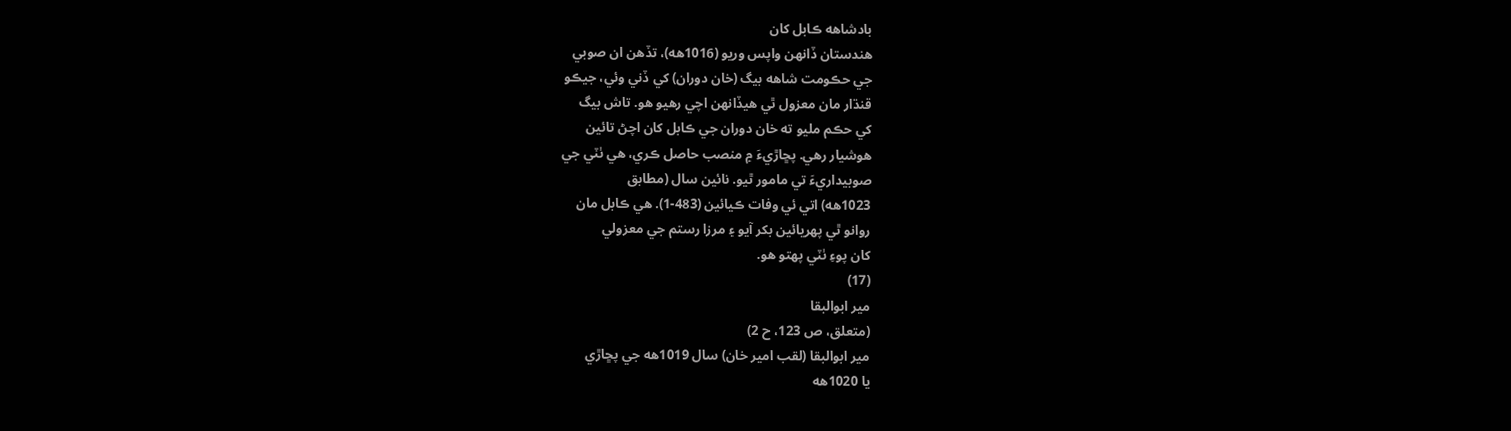بادشاهه ڪابل کان
هندستان ڏانھن واپس وريو (1016هه)، تڏهن ان صوبي
جي حڪومت شاهه بيگ (خان دوران) کي ڏني وئي، جيڪو
قنڌار مان معزول ٿي هيڏانھن اچي رهيو هو. تاش بيگ
کي حڪم مليو ته خان دوران جي ڪابل کان اچڻ تائين
هوشيار رهي. پڇاڙيءَ ۾ منصب حاصل ڪري، هي ٺٽي جي
صوبيداريءَ تي مامور ٿيو. نائين سال (مطابق
1023هه) اتي ئي وفات ڪيائين (483-1). هي ڪابل مان
روانو ٿي پھريائين بکر آيو ۽ مرزا رستم جي معزولي
کان پوءِ ٺٽي پهتو هو.
(17)
مير ابوالبقا
(متعلق، ص 123، ح 2)
مير ابوالبقا (لقب امير خان) سال 1019هه جي پڇاڙي
يا 1020هه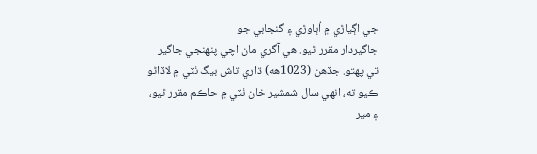جي اڳياڙي ۾ اُٻاوڙي ۽ گنجابي جو
جاگيردار مقرر ٿيو. هي آگري مان اچي پنھنجي جاگير
تي پهتو. جڏهن (1023هه) ڌاري تاش بيگ ٺٽي ۾ لاڏاڻو
ڪيو ته، انھي سال شمشير خان ٺٽي ۾ حاڪم مقرر ٿيو،
۽ مير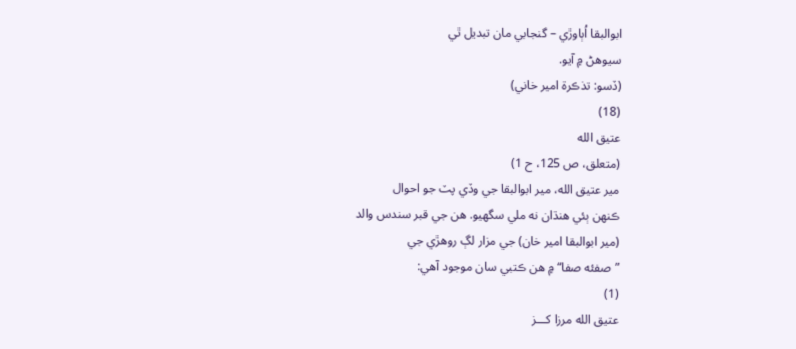ابوالبقا اُٻاوڙي – گنجابي مان تبديل ٿي
سيوهڻ ۾ آيو.
(ڏسو: تذڪرة امير خاني)
(18)
عتيق الله
(متعلق، ص 125، ح 1)
مير عتيق الله، مير ابوالبقا جي وڏي پٽ جو احوال
ڪنھن ٻئي هنڌان نه ملي سگهيو. هن جي قبر سندس والد
(مير ابوالبقا امير خان) جي مزار لڳ روهڙي جي
”صفئه صفا“ ۾ هن ڪتبي سان موجود آهي:
(1)
عتيق الله مرزا کـــز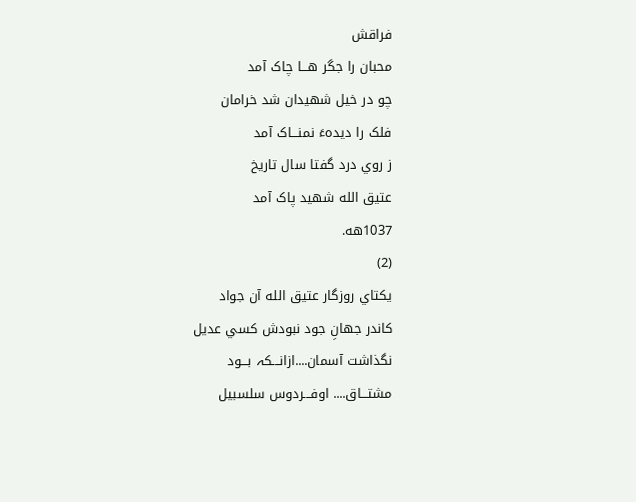فراقش
محبان را جگر هـــا چاک آمد
چو در خيل شھيدان شد خرامان
فلک را ديدهءَ نمنـــاک آمد
ز روي درد گفتا سال تاريخ
عتيق الله شھيد پاک آمد
1037هه.
(2)
يکتاي روزگار عتيق الله آن جواد
کاندر جهانِ جود نبودش کسي عديل
نگذاشت آسمان....ازانـــکہ بـــود
مشتـــاق.... اوفـــردوس سلسبيل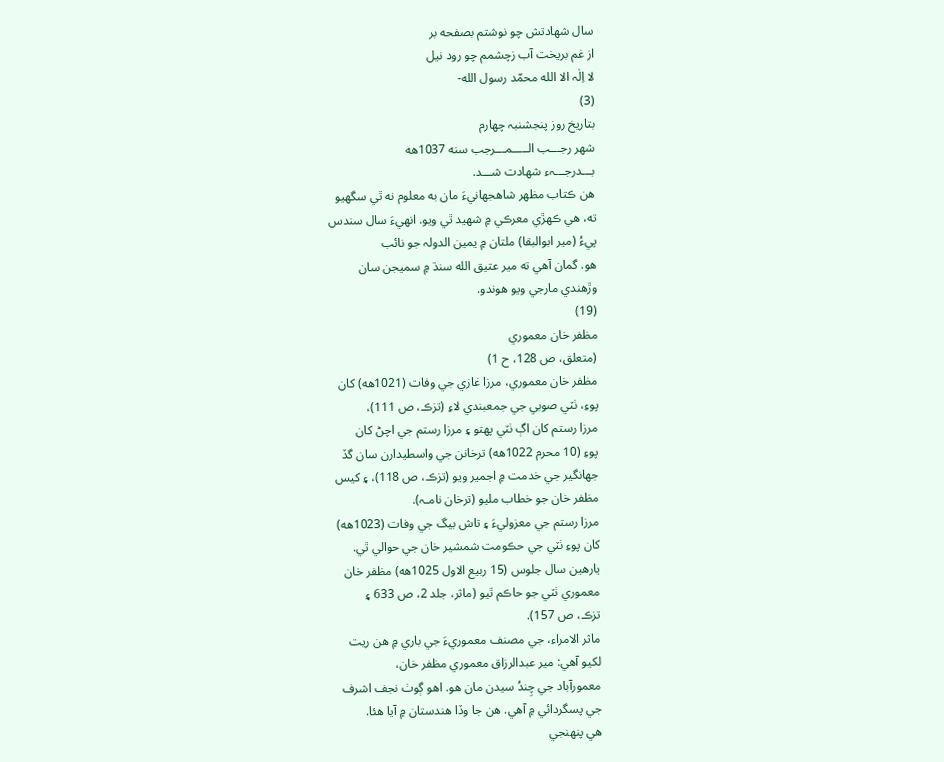سال شهادتش چو نوشتم بصفحه بر
از غم بريخت آب زچشمم چو رود نيل
لا اِلٰہ الا الله محمّد رسول الله-
(3)
بتاريخ روز پنجشنبہ چهارم
شھر رجـــب الـــــمـــرجب سنه 1037هه
بـــدرجـــہء شهادت شـــد.
هن ڪتاب مظھر شاهجھانيءَ مان به معلوم نه ٿي سگهيو
ته، هي ڪھڙي معرڪي ۾ شھيد ٿي ويو. انھيءَ سال سندس
پيءُ (مير ابوالبقا) ملتان ۾ يمين الدولہ جو نائب
هو. گمان آهي ته مير عتيق الله سنڌ ۾ سميجن سان
وڙهندي مارجي ويو هوندو.
(19)
مظفر خان معموري
(متعلق، ص 128، ح 1)
مظفر خان معموري، مرزا غازي جي وفات (1021هه) کان
پوءِ، ٺٽي صوبي جي جمعبندي لاءِ (تزڪ، ص 111)،
مرزا رستم کان اڳ ٺٽي پهتو ۽ مرزا رستم جي اچڻ کان
پوءِ (10 محرم 1022هه) ترخانن جي واسطيدارن سان گڏ
جھانگير جي خدمت ۾ اجمير ويو (تزڪ، ص 118)، ۽ کيس
مظفر خان جو خطاب مليو (ترخان نامـہ).
مرزا رستم جي معزوليءَ ۽ تاش بيگ جي وفات (1023هه)
کان پوءِ ٺٽي جي حڪومت شمشير خان جي حوالي ٿي.
يارهين سال جلوس (15 ربيع الاول 1025هه) مظفر خان
معموري ٺٽي جو حاڪم ٿيو (ماثر، جلد 2، ص 633 ۽
تزڪ، ص 157).
ماثر الامراء، جي مصنف معموريءَ جي باري ۾ هن ريت
لکيو آهي: مير عبدالرزاق معموري مظفر خان،
معمورآباد جي چِندُ سيدن مان هو. اهو ڳوٺ نجف اشرف
جي پسگردائي ۾ آهي. هن جا وڏا هندستان ۾ آيا هئا.
هي پنھنجي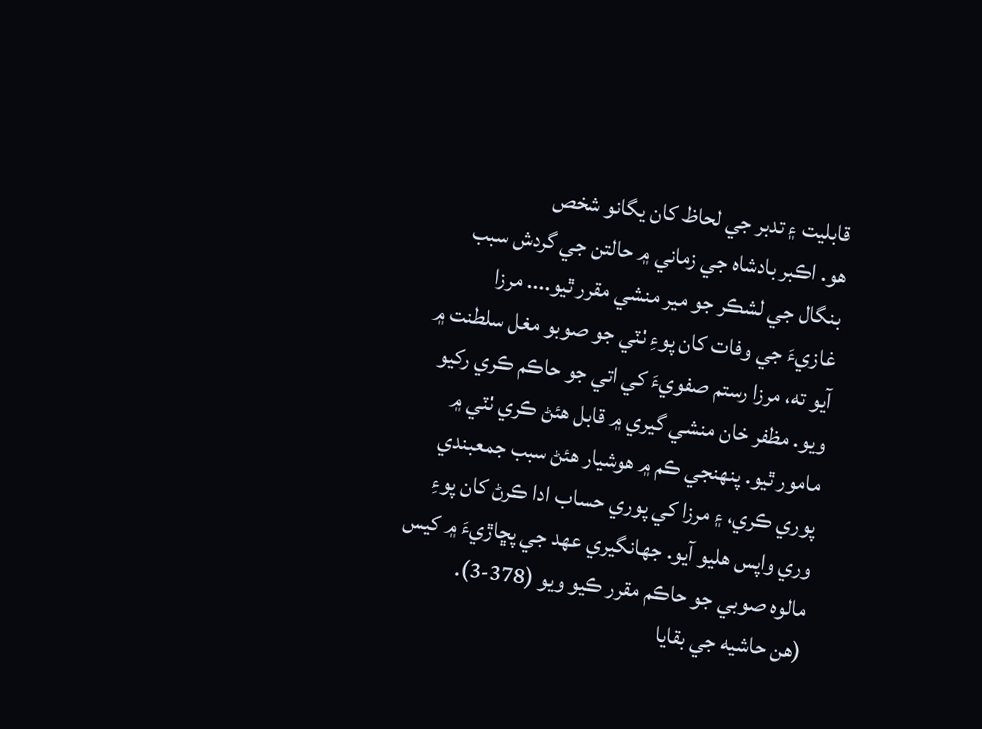قابليت ۽ تدبر جي لحاظ کان يگانو شخص
هو. اڪبر بادشاه جي زماني ۾ حالتن جي گردش سبب
بنگال جي لشڪر جو مير منشي مقرر ٿيو.... مرزا
غازيءَ جي وفات کان پوءِ ٺٽي جو صوبو مغل سلطنت ۾
آيو ته، مرزا رستم صفويءَ کي اتي جو حاڪم ڪري رکيو
ويو. مظفر خان منشي گيري ۾ قابل هئڻ ڪري ٺٽي ۾
مامور ٿيو. پنھنجي ڪم ۾ هوشيار هئڻ سبب جمعبندي
پوري ڪري، ۽ مرزا کي پوري حساب ادا ڪرڻ کان پوءِ
وري واپس هليو آيو. جھانگيري عهد جي پڇاڙيءَ ۾ کيس
مالوه صوبي جو حاڪم مقرر ڪيو ويو (378-3).
(هن حاشيه جي بقايا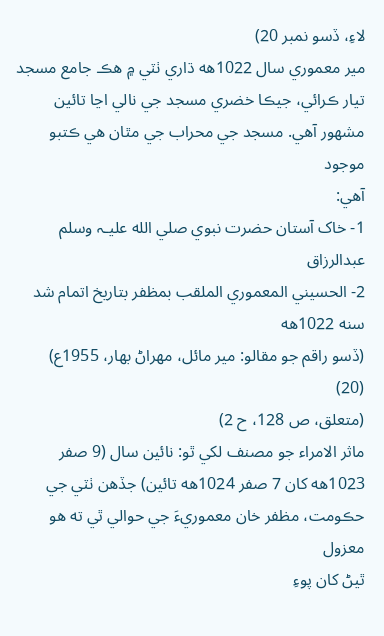لاءِ، ڏسو نمبر 20)
مير معموري سال 1022هه ڌاري ٺٽي ۾ هڪ جامع مسجد
تيار ڪرائي، جيڪا خضري مسجد جي نالي اڃا تائين
مشهور آهي. مسجد جي محراب جي مٿان هي ڪتبو موجود
آهي:
1- خاک آستان حضرت نبوي صلي الله عليـہ وسلم
عبدالرزاق
2- الحسيني المعموري الملقب بمظفر بتاريخ اتمام شد
سنه 1022هه
(ڏسو راقم جو مقالو: مير مائل، مھراڻ بهار، 1955ع)
(20)
(متعلق، ص 128، ح 2)
ماثر الامراء جو مصنف لکي ٿو: نائين سال (9 صفر
1023هه کان 7 صفر 1024هه تائين) جڏهن ٺٽي جي
حڪومت، مظفر خان معموريءَ جي حوالي ٿي ته هو معزول
ٿيڻ کان پوءِ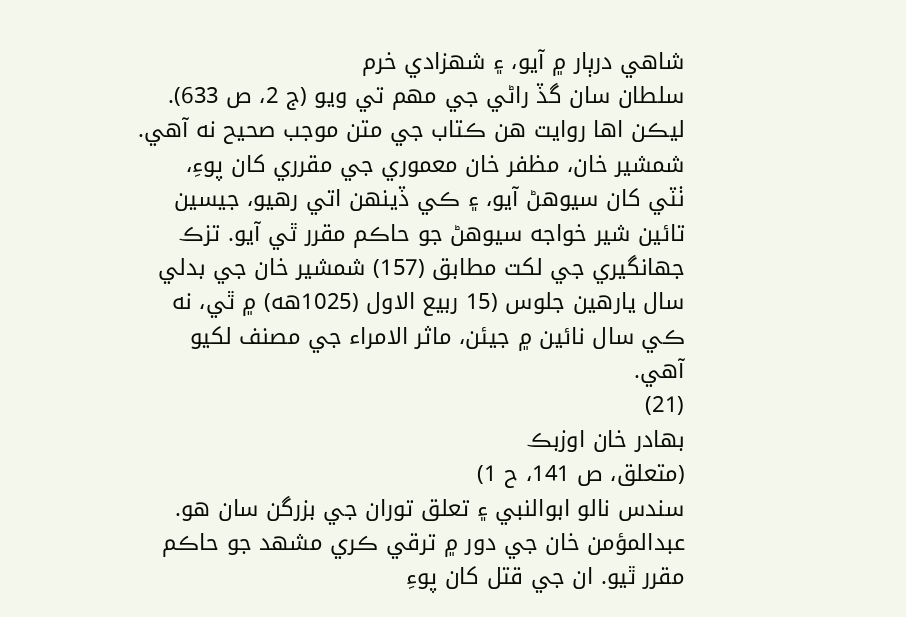شاهي درٻار ۾ آيو، ۽ شهزادي خرم
سلطان سان گڏ راڻي جي مھم تي ويو (ج 2، ص 633).
ليڪن اها روايت هن ڪتاب جي متن موجب صحيح نه آهي.
شمشير خان، مظفر خان معموري جي مقرري کان پوءِ،
ٺٽي کان سيوهڻ آيو، ۽ ڪي ڏينھن اتي رهيو، جيسين
تائين شير خواجه سيوهڻ جو حاڪم مقرر ٿي آيو. تزڪ
جھانگيري جي لکت مطابق (157) شمشير خان جي بدلي
سال يارهين جلوس (15 ربيع الاول (1025هه) ۾ ٿي، نه
ڪي سال نائين ۾ جيئن، ماثر الامراء جي مصنف لکيو
آهي.
(21)
بھادر خان اوزبڪ
(متعلق، ص 141، ح 1)
سندس نالو ابوالنبي ۽ تعلق توران جي بزرگن سان هو.
عبدالمؤمن خان جي دور ۾ ترقي ڪري مشهد جو حاڪم
مقرر ٿيو. ان جي قتل کان پوءِ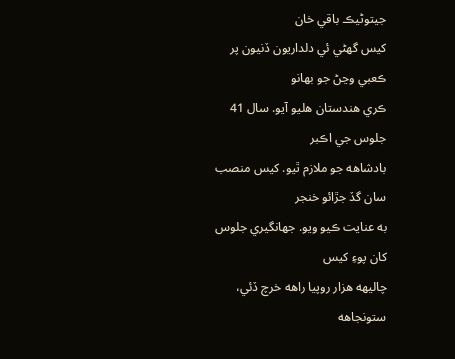جيتوڻيڪ باقي خان
کيس گهڻي ئي دلداريون ڏنيون پر ڪعبي وڃڻ جو بهانو
ڪري هندستان هليو آيو. سال 41 جلوس جي اڪبر
بادشاهه جو ملازم ٿيو. کيس منصب سان گڏ جڙائو خنجر
به عنايت ڪيو ويو. جھانگيري جلوس کان پوءِ کيس
چاليهه هزار روپيا راهه خرچ ڏئي، ستونجاهه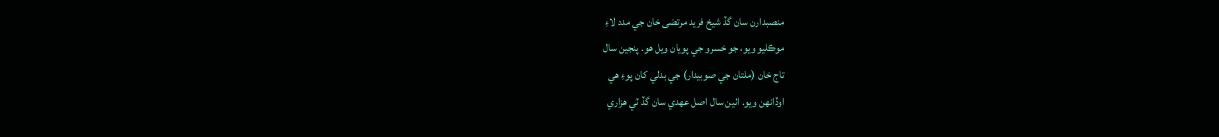منصبدارن سان گڏ شيخ فريد مرتضى خان جي مدد لاءِ
موڪليو ويو، جو خسرو جي پويان ويل هو. پنجين سال
تاج خان (ملتان جي صوبيدار) جي بدلي کان پوءِ هي
اوڏانھن ويو. اٺين سال اصل عهدي سان گڏ ٽي هزاري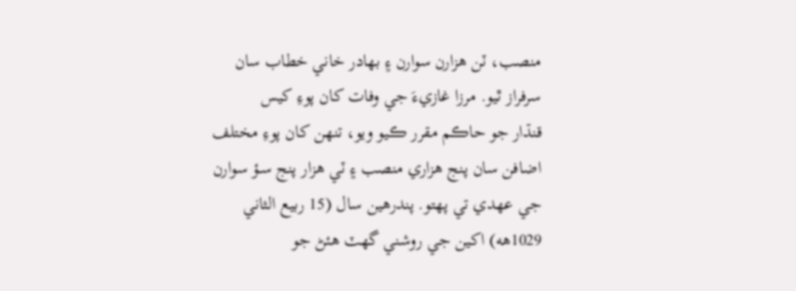منصب، ٽن هزارن سوارن ۽ بھادر خاني خطاب سان
سرفراز ٿيو. مرزا غازيءَ جي وفات کان پوءِ کيس
قنڌار جو حاڪم مقرر ڪيو ويو، تنھن کان پوءِ مختلف
اضافن سان پنج هزاري منصب ۽ ٽي هزار پنج سـؤ سوارن
جي عهدي تي پهتو. پندرهين سال (15 ربيع الثاني
1029هه) اکين جي روشني گهٽ هئڻ جو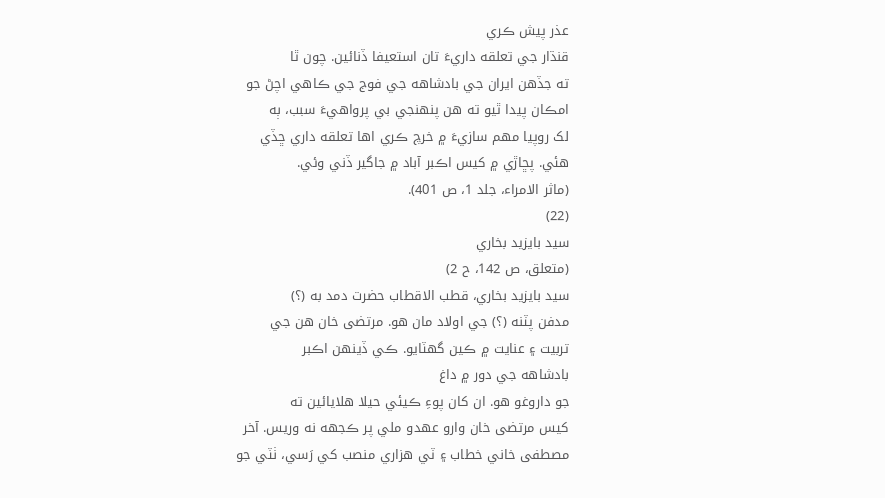عذر پيش ڪري
قنڌار جي تعلقه داريءَ تان استعيفا ڏنائين. چون ٿا
ته جڏهن ايران جي بادشاهه جي فوج جي ڪاهي اچڻ جو
امڪان پيدا ٿيو ته هن پنھنجي بي پرواهيءَ سبب، ٻه
لک روپيا مھم سازيءَ ۾ خرچ ڪري اها تعلقه داري ڇڏي
هئي. پڇاڙي ۾ کيس اڪبر آباد ۾ جاگير ڏني وئي.
(ماثر الامراء، جلد 1، ص 401).
(22)
سيد بايزيد بخاري
(متعلق، ص 142، ح 2)
سيد بايزيد بخاري، قطب الاقطاب حضرت دمد به (؟)
مدفن پٽنه (؟) جي اولاد مان هو. مرتضى خان هن جي
تربيت ۽ عنايت ۾ ڪين گهٽايو. ڪي ڏينھن اڪبر
بادشاهه جي دور ۾ داغ
جو داروغو هو. ان کان پوءِ ڪيئي حيلا هلايائين ته
کيس مرتضى خان وارو عهدو ملي پر ڪجهه نه وريس. آخر
مصطفى خاني خطاب ۽ ٽي هزاري منصب کي رَسي، ٺٽي جو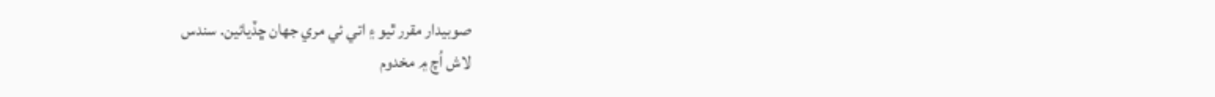صوبيدار مقرر ٿيو ۽ اتي ئي مري جهان ڇڏيائين. سندس
لاش اُچ ۾ مخدوم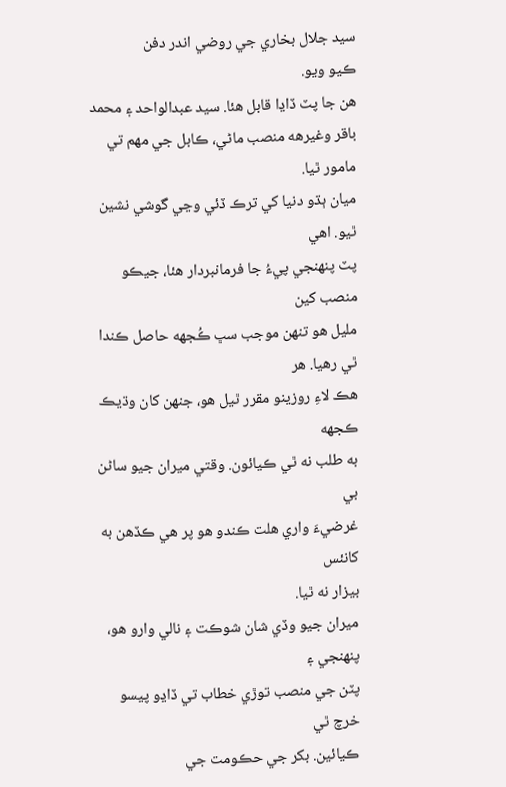سيد جلال بخاري جي روضي اندر دفن
ڪيو ويو.
هن جا پٽ ڏاڍا قابل هئا. سيد عبدالواحد ۽ محمد
باقر وغيرهه منصب ماڻي، ڪابل جي مھم تي مامور ٿيا.
ميان ٻڌو دنيا کي ترڪ ڏئي وڃي گوشي نشين ٿيو. اهي
پٽ پنھنجي پيءُ جا فرمانبردار هئا، جيڪو منصب کين
مليل هو تنھن موجب سڀ ڪُجهه حاصل ڪندا ٿي رهيا. هر
هڪ لاءِ روزينو مقرر ٿيل هو، جنھن کان وڌيڪ ڪجهه
به طلب نه ٿي ڪيائون. وقتي ميران جيو ساڻن بي
غرضيءَ واري هلت ڪندو هو پر هي ڪڏهن به کانئس
بيزار نه ٿيا.
ميران جيو وڏي شان شوڪت ۽ نالي وارو هو، پنھنجي ۽
پٽن جي منصب توڙي خطاب تي ڏاڍو پيسو خرچ ٿي
ڪيائين. بکر جي حڪومت جي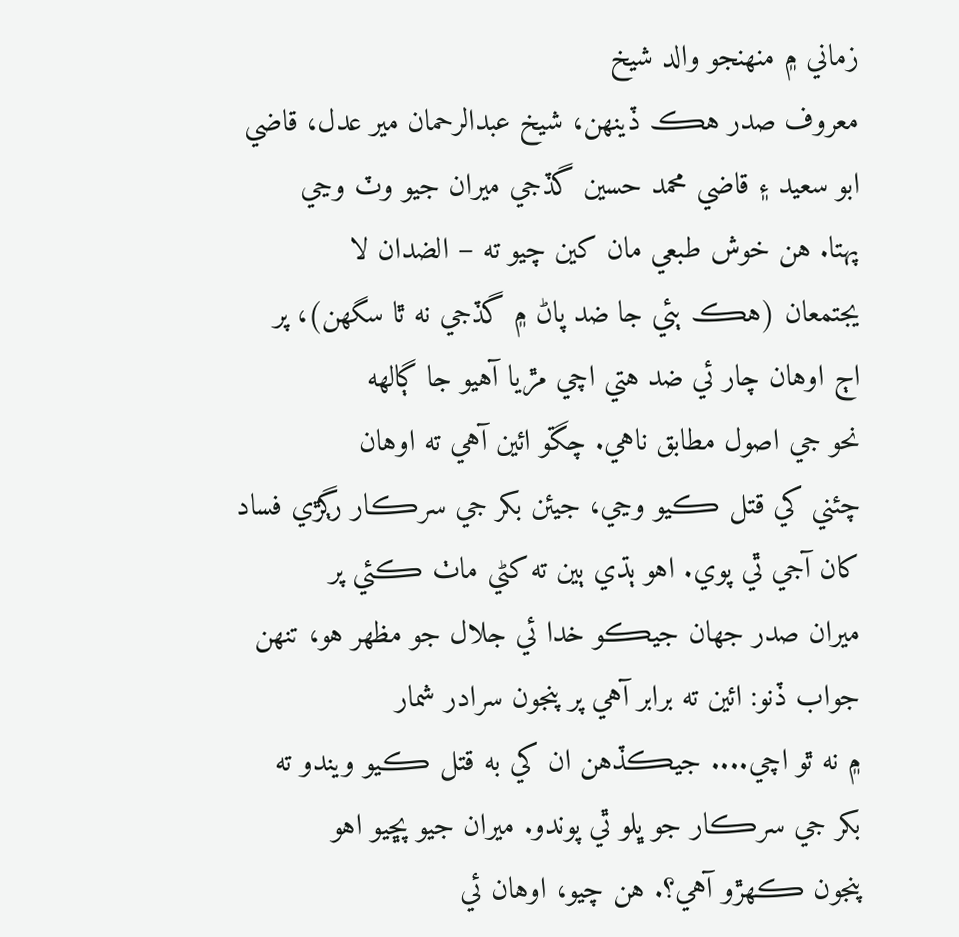زماني ۾ منھنجو والد شيخ
معروف صدر هڪ ڏينھن، شيخ عبدالرحمان مير عدل، قاضي
ابو سعيد ۽ قاضي محمد حسين گڏجي ميران جيو وٽ وڃي
پهتا. هن خوش طبعي مان کين چيو ته – الضدان لا
يجتمعان (هڪ ٻئي جا ضد پاڻ ۾ گڏجي نه ٿا سگهن)، پر
اڄ اوهان چار ئي ضد هتي اچي مڙيا آهيو جا ڳالھه
نحو جي اصول مطابق ناهي. چڱو ائين آهي ته اوهان
چئني کي قتل ڪيو وڃي، جيئن بکر جي سرڪار رڳڙي فساد
کان آجي ٿي پوي. اهو ٻڌي ٻين ته کڻي ماٺ ڪئي پر
ميران صدر جهان جيڪو خدا ئي جلال جو مظھر هو، تنھن
جواب ڏنو: ائين ته برابر آهي پر پنجون سرادر شمار
۾ نه ٿو اچي.... جيڪڏهن ان کي به قتل ڪيو ويندو ته
بکر جي سرڪار جو ڀلو ٿي پوندو. ميران جيو پڇيو اهو
پنجون ڪھڙو آهي؟. هن چيو، اوهان ئي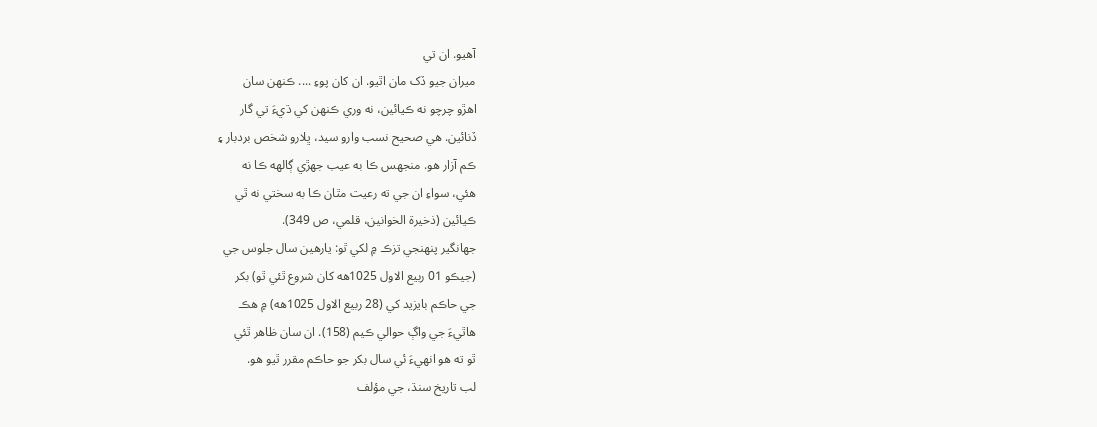آهيو. ان تي
ميران جيو ڏک مان اٿيو. ان کان پوءِ .... ڪنھن سان
اهڙو چرچو نه ڪيائين، نه وري ڪنھن کي ڌيءَ تي گار
ڏنائين. هي صحيح نسب وارو سيد، ڀلارو شخص بردبار ۽
ڪم آزار هو. منجهس ڪا به عيب جھڙي ڳالھه ڪا نه
هئي، سواءِ ان جي ته رعيت مٿان ڪا به سختي نه ٿي
ڪيائين (ذخيرة الخوانين، قلمي، ص 349).
جھانگير پنھنجي تزڪ ۾ لکي ٿو: يارهين سال جلوس جي
(جيڪو 01 ربيع الاول 1025هه کان شروع ٿئي ٿو) بکر
جي حاڪم بايزيد کي (28 ربيع الاول 1025هه) ۾ هڪ
هاٿيءَ جي واڳ حوالي ڪيم (158). ان سان ظاهر ٿئي
ٿو ته هو انھيءَ ئي سال بکر جو حاڪم مقرر ٿيو هو.
لب تاريخ سنڌ، جي مؤلف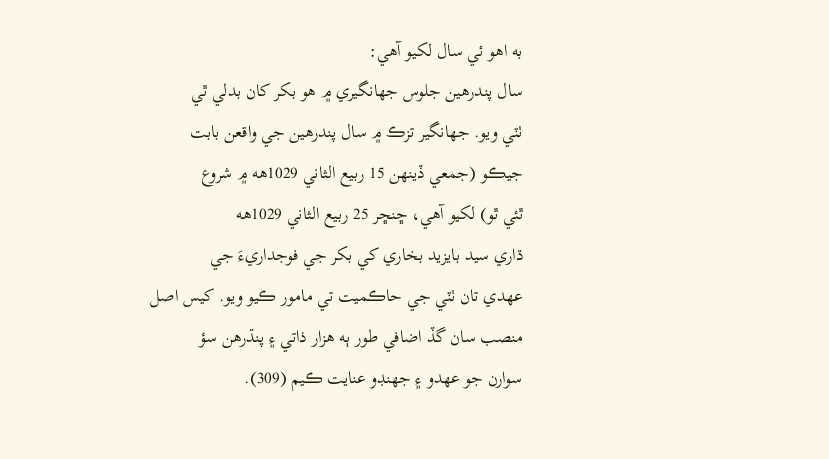به اهو ئي سال لکيو آهي:
سال پندرهين جلوس جھانگيري ۾ هو بکر کان بدلي ٿي
ٺٽي ويو. جھانگير تزڪ ۾ سال پندرهين جي واقعن بابت
جيڪو (جمعي ڏينھن 15 ربيع الثاني 1029هه ۾ شروع
ٿئي ٿو) لکيو آهي، ڇنڇر 25 ربيع الثاني 1029هه
ڌاري سيد بايزيد بخاري کي بکر جي فوجداريءَ جي
عهدي تان ٺٽي جي حاڪميت تي مامور ڪيو ويو. کيس اصل
منصب سان گڏ اضافي طور ٻه هزار ذاتي ۽ پنڌرهن سؤ
سوارن جو عهدو ۽ جهنڊو عنايت ڪيم (309).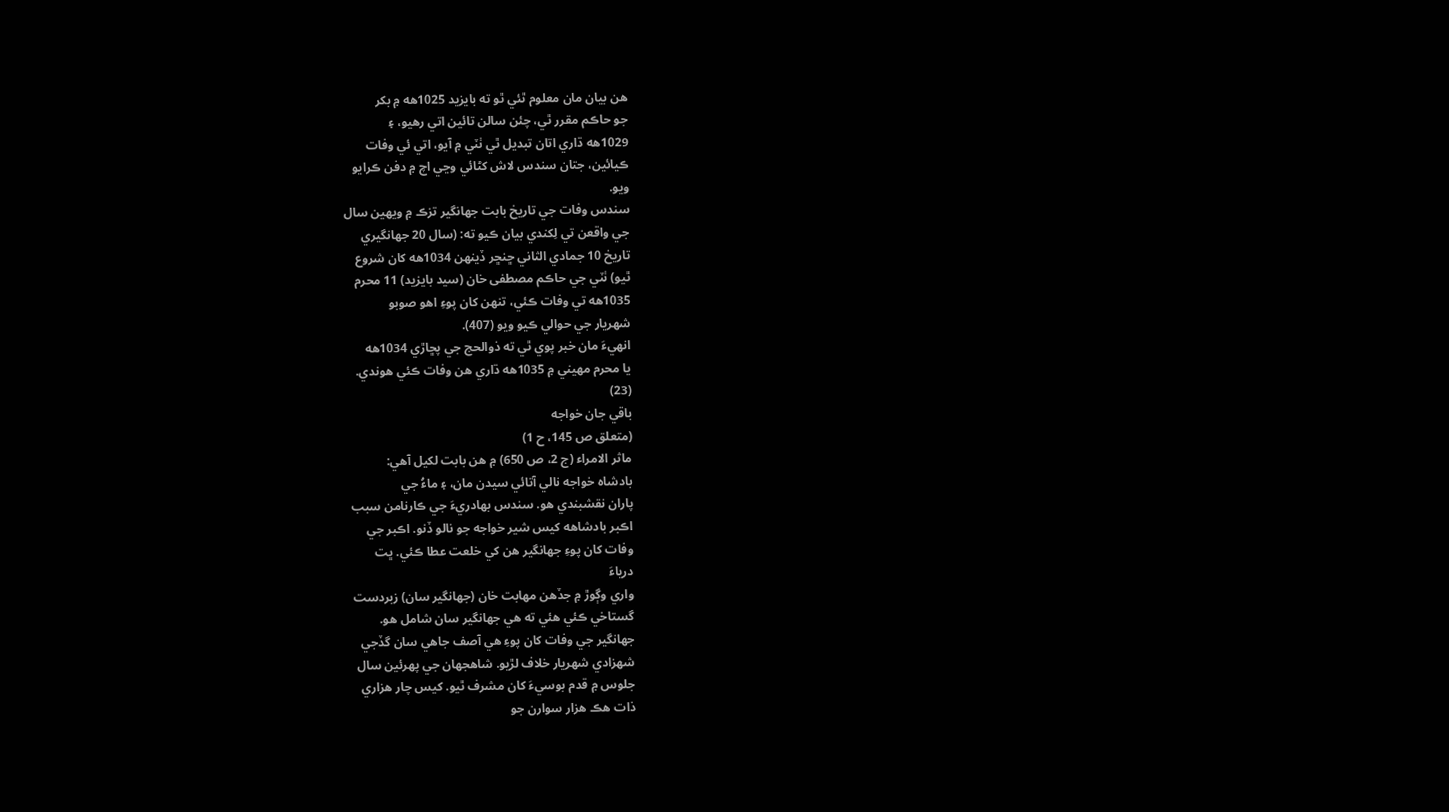هن بيان مان معلوم ٿئي ٿو ته بايزيد 1025هه ۾ بکر
جو حاڪم مقرر ٿي، چئن سالن تائين اتي رهيو، ۽
1029هه ڌاري اتان تبديل ٿي ٺٽي ۾ آيو، اتي ئي وفات
ڪيائين، جتان سندس لاش کڻائي وڃي اچ ۾ دفن ڪرايو
ويو.
سندس وفات جي تاريخ بابت جھانگير تزڪ ۾ ويهين سال
جي واقعن تي لِکندي بيان ڪيو ته: (سال 20 جھانگيري
تاريخ 10 جمادي الثاني ڇنڇر ڏينھن 1034هه کان شروع
ٿيو) ٺٽي جي حاڪم مصطفى خان (سيد بايزيد) 11 محرم
1035هه تي وفات ڪئي، تنھن کان پوءِ اهو صوبو
شھريار جي حوالي ڪيو ويو (407).
انھيءَ مان خبر پوي ٿي ته ذوالحج جي پڇاڙي 1034هه
يا محرم مھيني ۾ 1035هه ڌاري هن وفات ڪئي هوندي.
(23)
باقي جان خواجه
(متعلق ص 145، ح 1)
ماثر الامراء (ج 2، ص 650) ۾ هن بابت لکيل آهي:
بادشاه خواجه نالي آتائي سيدن مان، ۽ ماءُ جي
پاران نقشبندي هو. سندس بھادريءَ جي ڪارنامن سبب
اڪبر بادشاهه کيس شير خواجه جو نالو ڏنو. اڪبر جي
وفات کان پوءِ جھانگير هن کي خلعت عطا ڪئي. ڀت
درياءَ
واري وڳوڙ ۾ جڏهن مهابت خان (جھانگير سان) زبردست
گستاخي ڪئي هئي ته هي جھانگير سان شامل هو.
جھانگير جي وفات کان پوءِ هي آصف جاهي سان گڏجي
شهزادي شھريار خلاف لڙيو. شاهجھان جي پھرئين سال
جلوس ۾ قدم بوسيءَ کان مشرف ٿيو. کيس چار هزاري
ذات هڪ هزار سوارن جو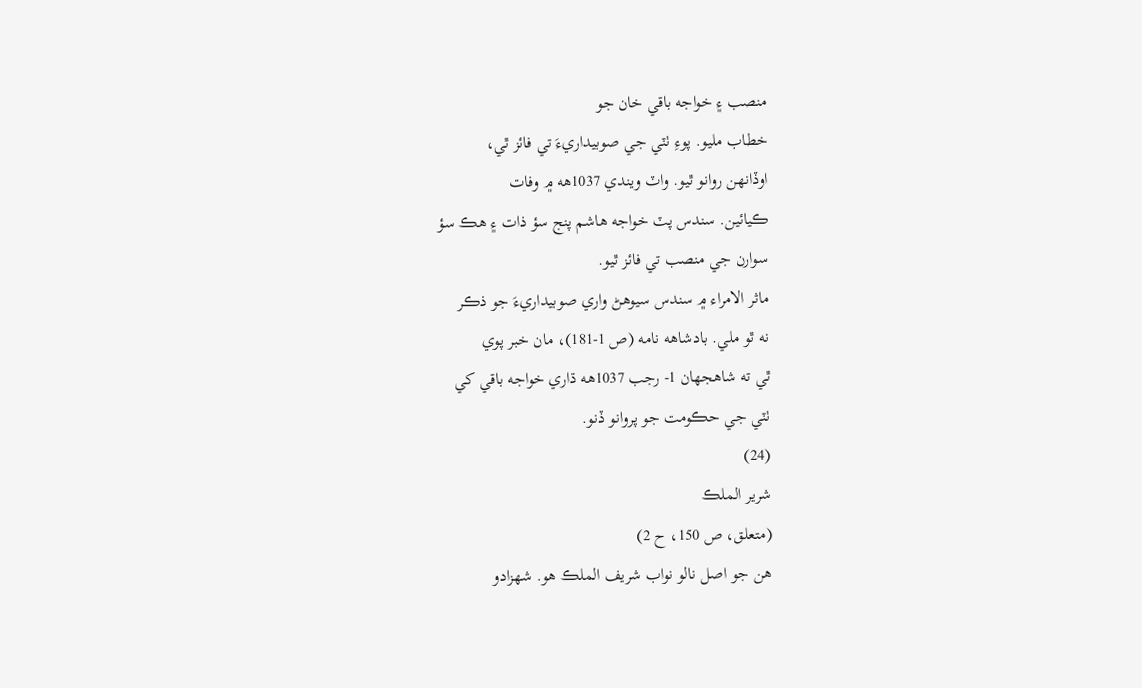منصب ۽ خواجه باقي خان جو
خطاب مليو. پوءِ ٺٽي جي صوبيداريءَ تي فائز ٿي،
اوڏانھن روانو ٿيو. واٽ ويندي 1037هه ۾ وفات
ڪيائين. سندس پٽ خواجه هاشم پنج سؤ ذات ۽ هڪ سؤ
سوارن جي منصب تي فائز ٿيو.
ماثر الامراء ۾ سندس سيوهڻ واري صوبيداريءَ جو ذڪر
نه ٿو ملي. بادشاهه نامه (ص 1-181)، مان خبر پوي
ٿي ته شاهجھان 1- رجب 1037هه ڌاري خواجه باقي کي
ٺٽي جي حڪومت جو پروانو ڏنو.
(24)
شرير الملڪ
(متعلق، ص 150، ح 2)
هن جو اصل نالو نواب شريف الملڪ هو. شهزادو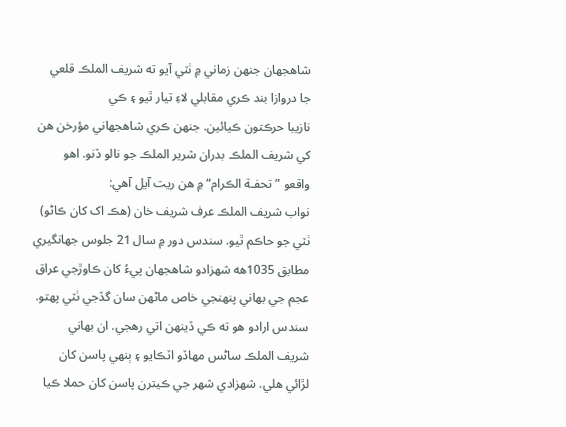شاهجھان جنھن زماني ۾ ٺٽي آيو ته شريف الملڪ قلعي
جا دروازا بند ڪري مقابلي لاءِ تيار ٿيو ۽ ڪي
نازيبا حرڪتون ڪيائين. جنھن ڪري شاهجھاني مؤرخن هن
کي شريف الملڪ بدران شرير الملڪ جو نالو ڏنو. اهو
واقعو ”تحفـة الڪرام“ ۾ هن ريت آيل آهي:
نواب شريف الملڪ عرف شريف خان (هڪ اک کان ڪاڻو)
ٺٽي جو حاڪم ٿيو. سندس دور ۾ سال 21 جلوس جھانگيري
مطابق 1035هه شهزادو شاهجھان پيءُ کان ڪاوڙجي عراق
عجم جي بهاني پنھنجي خاص ماڻھن سان گڏجي ٺٽي پهتو.
سندس ارادو هو ته ڪي ڏينھن اتي رهجي. ان بهاني
شريف الملڪ ساڻس مهاڏو اٽڪايو ۽ ٻنهي پاسن کان
لڙائي هلي. شهزادي شھر جي ڪيترن پاسن کان حملا ڪيا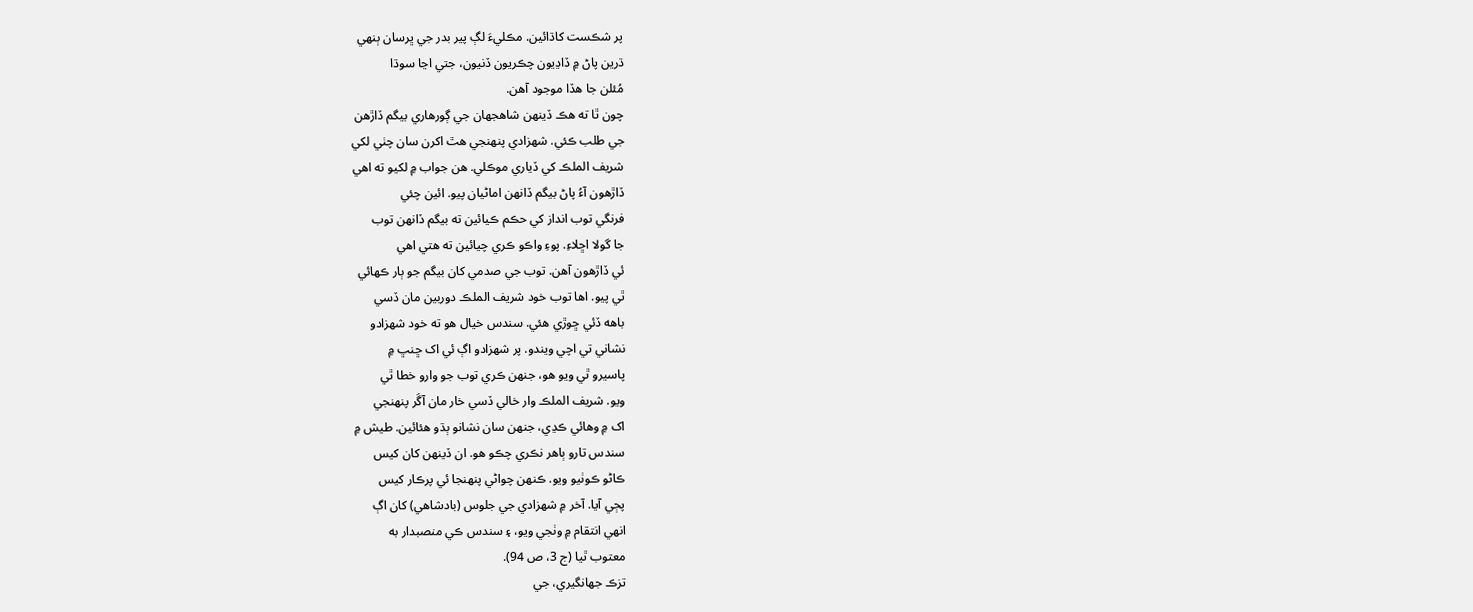پر شڪست کاڌائين. مڪليءَ لڳ پير بدر جي ڀرسان ٻنهي
ڌرين پاڻ ۾ ڏاڍيون چڪريون ڏنيون، جتي اڃا سوڌا
مُئلن جا هڏا موجود آهن.
چون ٿا ته هڪ ڏينھن شاهجھان جي ڳورهاري بيگم ڏاڙهن
جي طلب ڪئي. شهزادي پنھنجي هٿ اکرن سان چٺي لکي
شريف الملڪ کي ڏياري موڪلي. هن جواب ۾ لکيو ته اهي
ڏاڙهون آءُ پاڻ بيگم ڏانھن اماڻيان پيو. ائين چئي
فرنگي توب انداز کي حڪم ڪيائين ته بيگم ڏانھن توب
جا گولا اڇلاءِ. پوءِ واڪو ڪري چيائين ته هتي اهي
ئي ڏاڙهون آهن. توب جي صدمي کان بيگم جو ٻار ڪهائي
ٿي پيو. اها توب خود شريف الملڪ دوربين مان ڏسي
باهه ڏئي ڇوڙي هئي. سندس خيال هو ته خود شهزادو
نشاني تي اچي ويندو. پر شهزادو اڳ ئي اک ڇنڀ ۾
پاسيرو ٿي ويو هو، جنھن ڪري توب جو وارو خطا ٿي
ويو. شريف الملڪ وار خالي ڏسي خار مان آڱر پنھنجي
اک ۾ وهائي ڪڍي، جنھن سان نشانو ٻڌو هئائين. طيش ۾
سندس تارو ٻاهر نڪري چڪو هو. ان ڏينھن کان کيس
ڪاڻو ڪوٺيو ويو. ڪنھن چواڻي پنھنجا ئي پرڪار کيس
پڄي آيا. آخر ۾ شهزادي جي جلوس (بادشاهي) کان اڳ
انھي انتقام ۾ وٺجي ويو، ۽ سندس ڪي منصبدار به
معتوب ٿيا (ج 3، ص 94).
تزڪ جھانگيري، جي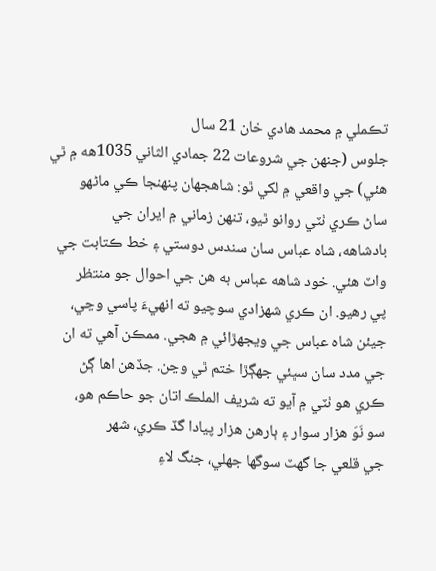تڪملي ۾ محمد هادي خان 21 سال
جلوس (جنھن جي شروعات 22 جمادي الثاني 1035هه ۾ ٿي
هئي) جي واقعي ۾ لکي ٿو: شاهجھان پنھنجا ڪي ماڻھو
ساڻ ڪري ٺٽي روانو ٿيو، تنھن زماني ۾ ايران جي
بادشاهه، شاه عباس سان سندس دوستي ۽ خط ڪتابت جي
واٽ هئي. خود شاهه عباس به هن جي احوال جو منتظر
پي رهيو. ان ڪري شهزادي سوچيو ته انھيءَ پاسي وڃي،
جيئن شاه عباس جي ويجھڙائي ۾ هجي. ممڪن آهي ته ان
جي مدد سان سڀئي جهڳڙا ختم ٿي وڃن. جڏهن اها ڳڻ
ڪري هو ٺٽي ۾ آيو ته شريف الملڪ اتان جو حاڪم هو،
سو نَوَ هزار سوار ۽ ٻارهن هزار پيادا گڏ ڪري، شھر
جي قلعي جا گهٽ سوگها جهلي، جنگ لاءِ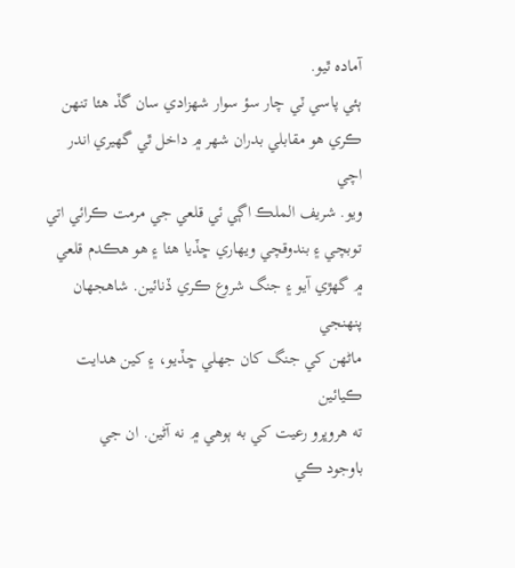آماده ٿيو.
ٻئي پاسي ٽي چار سؤ سوار شهزادي سان گڏ هئا تنھن
ڪري هو مقابلي بدران شھر ۾ داخل ٿي گهيري اندر اچي
ويو. شريف الملڪ اڳي ئي قلعي جي مرمت ڪرائي اتي
توبچي ۽ بندوقچي ويهاري ڇڏيا هئا ۽ هو هڪدم قلعي
۾ گهڙي آيو ۽ جنگ شروع ڪري ڏنائين. شاهجھان پنھنجي
ماڻھن کي جنگ کان جهلي ڇڏيو، ۽ کين هدايت ڪيائين
ته هروڀرو رعيت کي به ٻوهي ۾ نه آڻين. ان جي
باوجود ڪي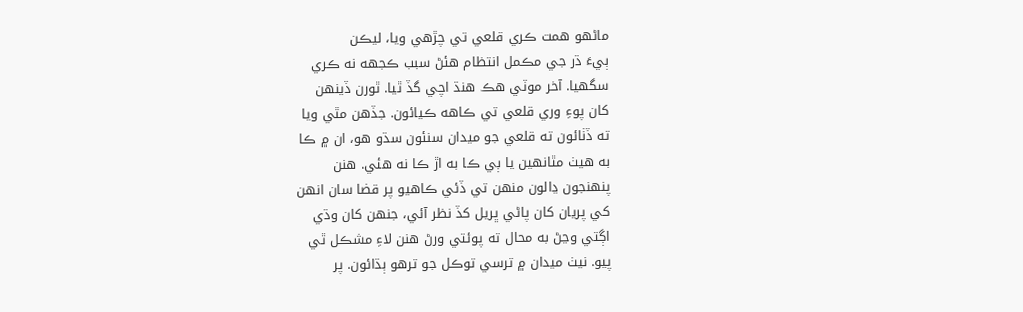ماڻھو همت ڪري قلعي تي چڙهي ويا، ليڪن
ٻيءَ ڌر جي مڪمل انتظام هئڻ سبب ڪجهه نه ڪري
سگهيا. آخر موٽي هڪ هنڌ اچي گڏ ٿيا. ٿورن ڏينھن
کان پوءِ وري قلعي تي ڪاهه ڪيائون. جڏهن مٿي ويا
ته ڏٺائون ته قلعي جو ميدان سنئون سڌو هو، ان ۾ ڪا
به هيٺ مٿانھين يا ٻي ڪا به اڙ ڪا نه هئي. هنن
پنھنجون ڍالون منھن تي ڏئي ڪاهيو پر قضا سان انھن
کي پريان کان پاڻي ڀريل کڏ نظر آئي، جنھن کان وڌي
اڳتي وڃڻ به محال ته پوئتي ورڻ هنن لاءِ مشڪل ٿي
پيو. نيٺ ميدان ۾ ترسي توڪل جو ترهو ٻڌائون. پر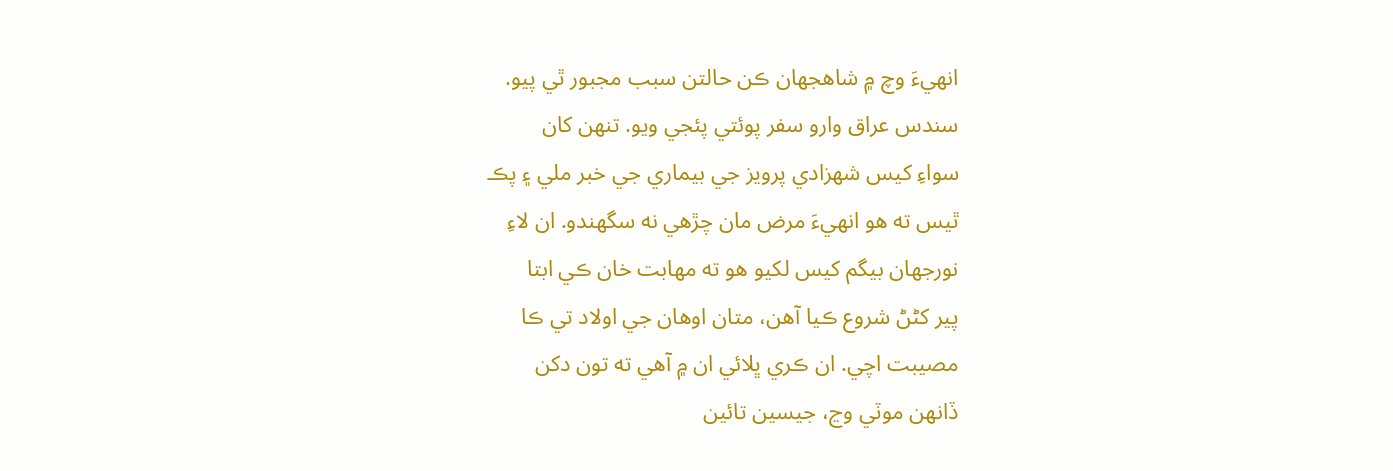انھيءَ وچ ۾ شاهجھان ڪن حالتن سبب مجبور ٿي پيو.
سندس عراق وارو سفر پوئتي پئجي ويو. تنھن کان
سواءِ کيس شهزادي پرويز جي بيماري جي خبر ملي ۽ پڪ
ٿيس ته هو انھيءَ مرض مان چڙهي نه سگهندو. ان لاءِ
نورجھان بيگم کيس لکيو هو ته مهابت خان ڪي ابتا
پير کڻڻ شروع ڪيا آهن، متان اوهان جي اولاد تي ڪا
مصيبت اچي. ان ڪري ڀلائي ان ۾ آهي ته تون دکن
ڏانھن موٽي وڃ، جيسين تائين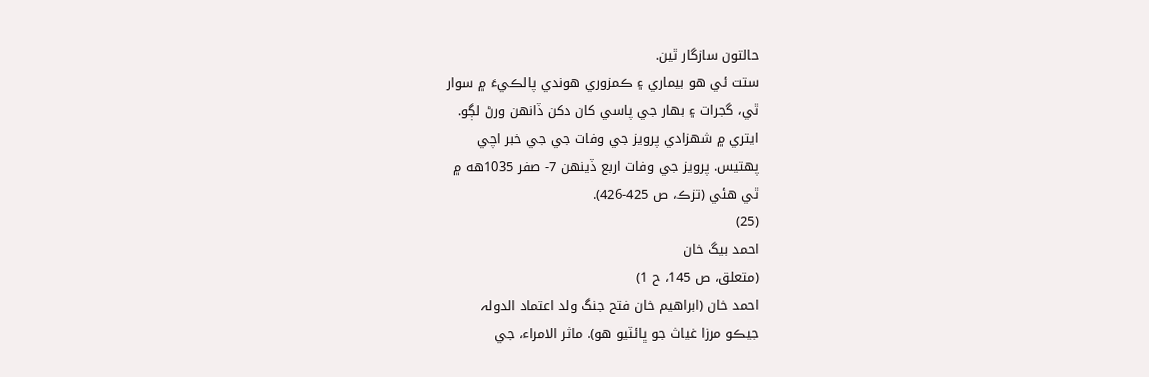حالتون سازگار ٿين.
ستت ئي هو بيماري ۽ ڪمزوري هوندي پالڪيءَ ۾ سوار
ٿي، گجرات ۽ بهار جي پاسي کان دکن ڏانھن ورڻ لڳو.
ايتري ۾ شهزادي پرويز جي وفات جي جي خبر اچي
پهتيس. پرويز جي وفات اربع ڏينھن 7- صفر 1035هه ۾
ٿي هئي (تزڪ، ص 425-426).
(25)
احمد بيگ خان
(متعلق، ص 145، ح 1)
احمد خان (ابراهيم خان فتح جنگ ولد اعتماد الدولہ
جيڪو مرزا غياث جو ڀائٽيو هو). ماثر الامراء، جي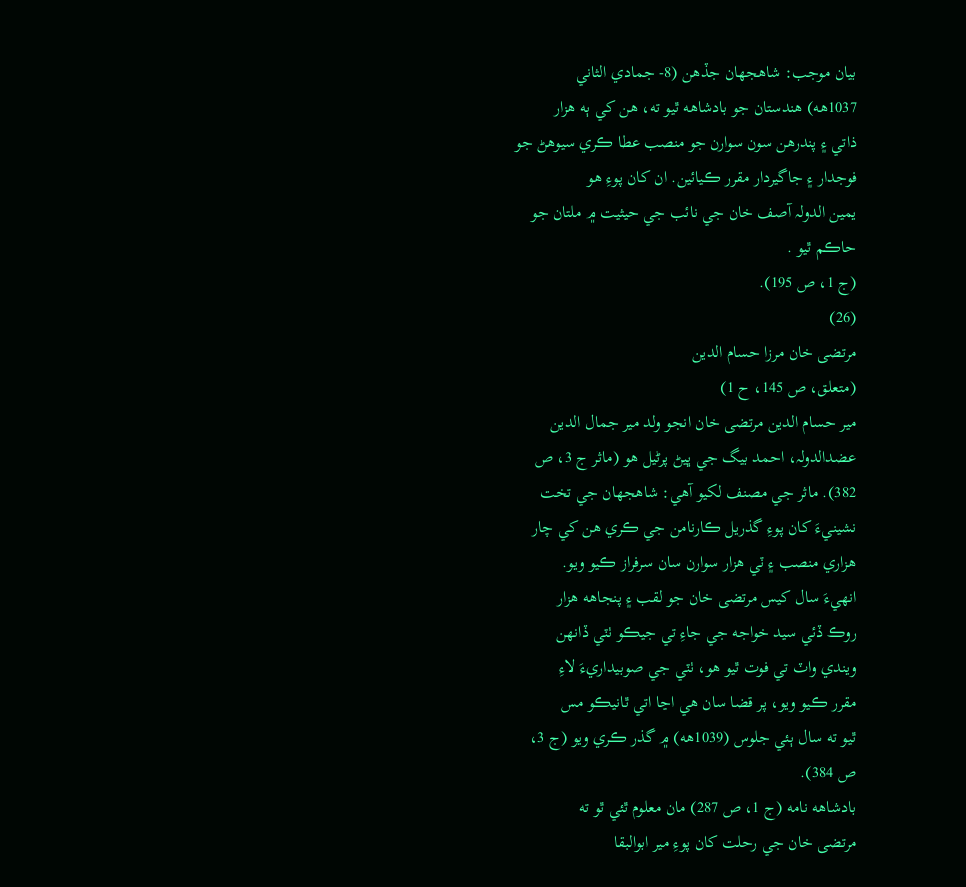بيان موجب: شاهجھان جڏهن (8- جمادي الثاني
1037هه) هندستان جو بادشاهه ٿيو ته، هن کي ٻه هزار
ذاتي ۽ پندرهن سون سوارن جو منصب عطا ڪري سيوهڻ جو
فوجدار ۽ جاگيردار مقرر ڪيائين. ان کان پوءِ هو
يمين الدولہ آصف خان جي نائب جي حيثيت ۾ ملتان جو
حاڪم ٿيو .
(ج 1، ص 195).
(26)
مرتضى خان مرزا حسام الدين
(متعلق، ص 145، ح 1)
مير حسام الدين مرتضى خان انجو ولد مير جمال الدين
عضدالدولہ، احمد بيگ جي ڀيڻ پرڻيل هو (ماثر ج 3، ص
382). ماثر جي مصنف لکيو آهي: شاهجھان جي تخت
نشينيءَ کان پوءِ گذريل ڪارنامن جي ڪري هن کي چار
هزاري منصب ۽ ٽي هزار سوارن سان سرفراز ڪيو ويو.
انھيءَ سال کيس مرتضى خان جو لقب ۽ پنجاهه هزار
روڪ ڏئي سيد خواجه جي جاءِ تي جيڪو ٺٽي ڏانھن
ويندي واٽ تي فوت ٿيو هو، ٺٽي جي صوبيداريءَ لاءِ
مقرر ڪيو ويو، پر قضا سان هي اڃا اتي ٿانيڪو مس
ٿيو ته سال ٻئي جلوس (1039هه) ۾ گذر ڪري ويو (ج 3،
ص 384).
بادشاهه نامه (ج 1، ص 287) مان معلوم ٿئي ٿو ته
مرتضى خان جي رحلت کان پوءِ مير ابوالبقا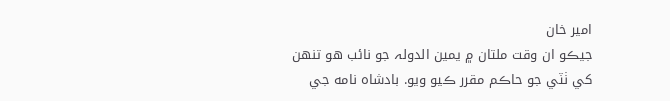امير خان
جيڪو ان وقت ملتان ۾ يمين الدولہ جو نائب هو تنھن
کي ٺٽي جو حاڪم مقرر ڪيو ويو. بادشاه نامه جي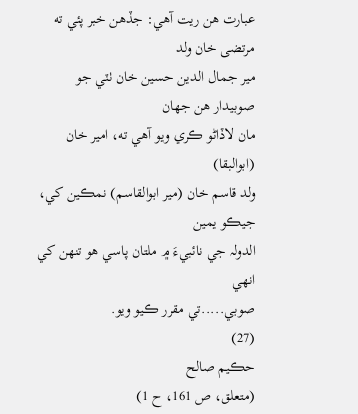عبارت هن ريت آهي: جڏهن خبر پئي ته مرتضى خان ولد
مير جمال الدين حسين خان ٺٽي جو صوبيدار هن جهان
مان لاڏاڻو ڪري ويو آهي ته، امير خان (ابوالبقا)
ولد قاسم خان (مير ابوالقاسم) نمڪين کي، جيڪو يمين
الدولہ جي نائبيءَ ۾ ملتان پاسي هو تنھن کي انھي
صوبي.....تي مقرر ڪيو ويو.
(27)
حڪيم صالح
(متعلق، ص 161، ح 1)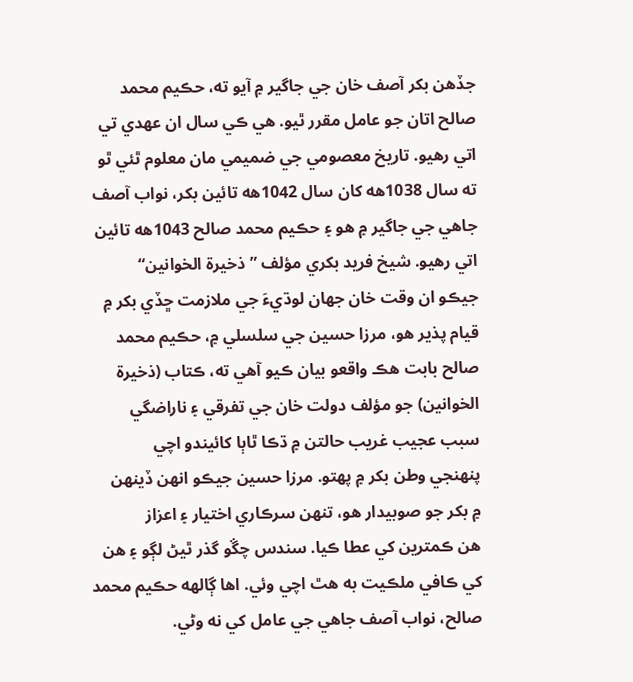جڏهن بکر آصف خان جي جاگير ۾ آيو ته، حڪيم محمد
صالح اتان جو عامل مقرر ٿيو. هي ڪي سال ان عهدي تي
اتي رهيو. تاريخ معصومي جي ضميمي مان معلوم ٿئي ٿو
ته سال 1038هه کان سال 1042هه تائين بکر، نواب آصف
جاهي جي جاگير ۾ هو ۽ حڪيم محمد صالح 1043هه تائين
اتي رهيو. شيخ فريد بکري مؤلف ”ذخيرة الخوانين“
جيڪو ان وقت خان جهان لوڌيءَ جي ملازمت ڇڏي بکر ۾
قيام پذير هو، مرزا حسين جي سلسلي ۾، حڪيم محمد
صالح بابت هڪ واقعو بيان ڪيو آهي ته، ڪتاب (ذخيرة
الخوانين) جو مؤلف دولت خان جي تفرقي ۽ ناراضگي
سبب عجيب غريب حالتن ۾ ڌڪا ٿاٻا کائيندو اچي
پنھنجي وطن بکر ۾ پهتو. مرزا حسين جيڪو انھن ڏينھن
۾ بکر جو صوبيدار هو، تنھن سرڪاري اختيار ۽ اعزاز
هن ڪمترين کي عطا ڪيا. سندس چڱو گذر ٿيڻ لڳو ۽ هن
کي ڪافي ملڪيت به هٿ اچي وئي. اها ڳالھه حڪيم محمد
صالح، نواب آصف جاهي جي عامل کي نه وڻي.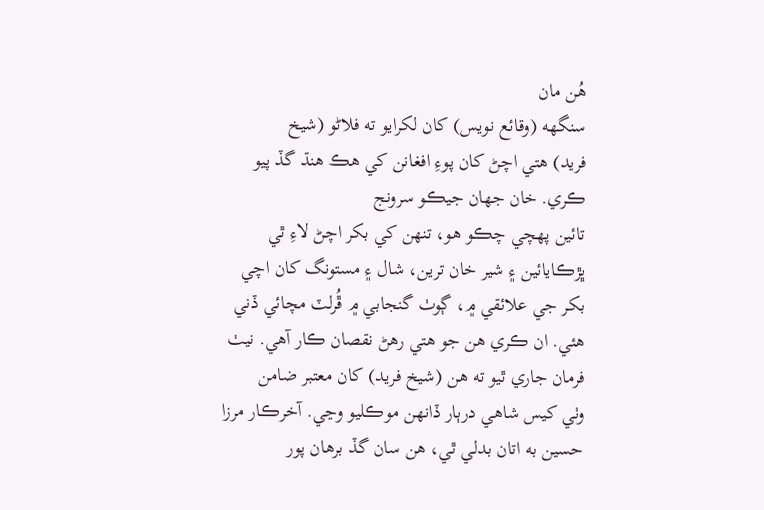هُن مان
سنگهه (وقائع نويس) کان لکرايو ته فلاڻو (شيخ
فريد) هتي اچڻ کان پوءِ افغانن کي هڪ هنڌ گڏ پيو
ڪري. خان جهان جيڪو سرونج
تائين پھچي چڪو هو، تنھن کي بکر اچڻ لاءِ ٿي
ڀڙڪايائين ۽ شير خان ترين، شال ۽ مستونگ کان اچي
بکر جي علائقي ۾، ڳوٺ گنجابي ۾ ڦُرلٽ مچائي ڏني
هئي. ان ڪري هن جو هتي رهڻ نقصان ڪار آهي. نيٺ
فرمان جاري ٿيو ته هن (شيخ فريد) کان معتبر ضامن
وٺي کيس شاهي درٻار ڏانھن موڪليو وڃي. آخرڪار مرزا
حسين به اتان بدلي ٿي، هن سان گڏ برهان پور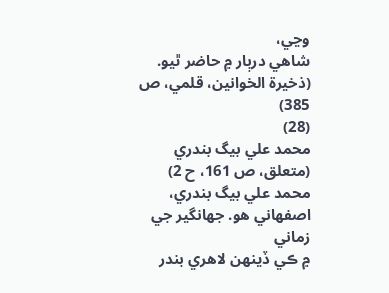وڃي،
شاهي درٻار ۾ حاضر ٿيو.
(ذخيرة الخوانين، قلمي، ص 385)
(28)
محمد علي بيگ بندري
(متعلق، ص 161، ح 2)
محمد علي بيگ بندري، اصفهاني هو. جھانگير جي زماني
۾ ڪي ڏينھن لاهري بندر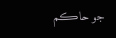جو حاڪم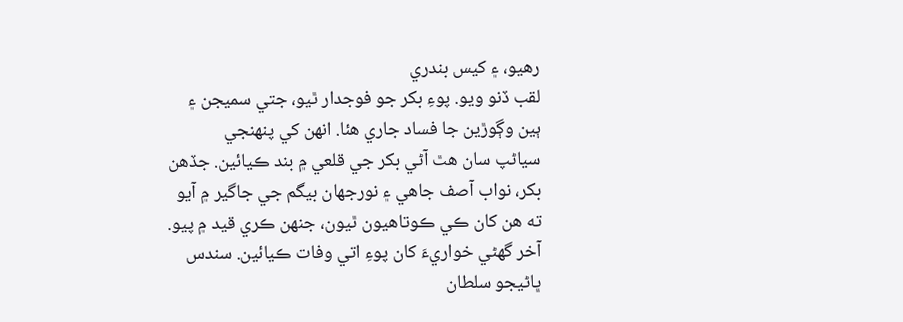رهيو، ۽ کيس بندري
لقب ڏنو ويو. پوءِ بکر جو فوجدار ٿيو، جتي سميجن ۽
ٻين وڳوڙين جا فساد جاري هئا. انھن کي پنھنجي
سياڻپ سان هٿ آڻي بکر جي قلعي ۾ بند ڪيائين. جڏهن
بکر، نواب آصف جاهي ۽ نورجھان بيگم جي جاگير ۾ آيو
ته هن کان ڪي ڪوتاهيون ٿيون، جنھن ڪري قيد ۾ پيو.
آخر گهڻي خواريءَ کان پوءِ اتي وفات ڪيائين. سندس
ڀاڻيجو سلطان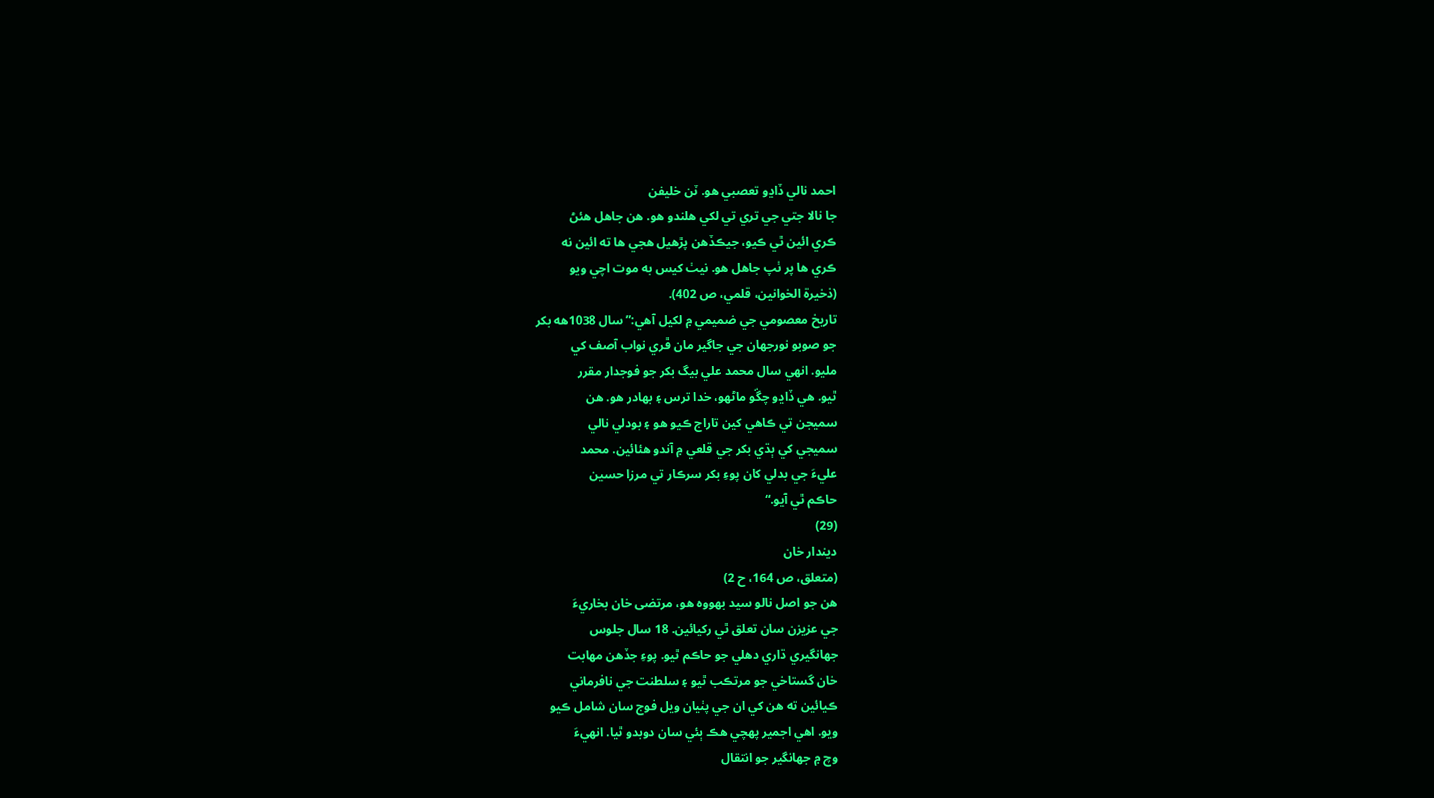احمد نالي ڏاڍو تعصبي هو. ٽن خليفن
جا نالا جتي جي تري تي لکي هلندو هو. هن جاهل هئڻ
ڪري ائين ٿي ڪيو، جيڪڏهن پڙهيل هجي ها ته ائين نه
ڪري ها پر ٺپ جاهل هو. نيٺ کيس به موت اچي ويو
(ذخيرة الخوانين، قلمي، ص 402).
تاريخ معصومي جي ضميمي ۾ لکيل آهي:”سال 1038هه بکر
جو صوبو نورجھان جي جاگير مان ڦري نواب آصف کي
مليو. انھي سال محمد علي بيگ بکر جو فوجدار مقرر
ٿيو. هي ڏاڍو چڱو ماڻھو، خدا ترس ۽ بھادر هو. هن
سميجن تي ڪاهي کين تاراج ڪيو هو ۽ بودلي نالي
سميجي کي ٻڌي بکر جي قلعي ۾ آندو هئائين. محمد
عليءَ جي بدلي کان پوءِ بکر سرڪار تي مرزا حسين
حاڪم ٿي آيو.“
(29)
ديندار خان
(متعلق، ص 164، ح 2)
هن جو اصل نالو سيد بهووه هو، مرتضى خان بخاريءَ
جي عزيزن سان تعلق ٿي رکيائين. 18 سال جلوس
جھانگيري ڌاري دهلي جو حاڪم ٿيو. پوءِ جڏهن مهابت
خان گستاخي جو مرتڪب ٿيو ۽ سلطنت جي نافرماني
ڪيائين ته هن کي ان جي پٺيان ويل فوج سان شامل ڪيو
ويو. اهي اجمير پھچي هڪ ٻئي سان دوبدو ٿيا. انھيءَ
وچ ۾ جھانگير جو انتقال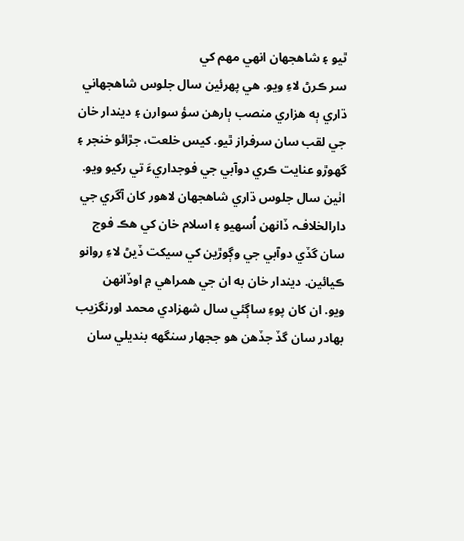ٿيو ۽ شاهجھان انھي مھم کي
سر ڪرڻ لاءِ ويو. هي پھرئين سال جلوس شاهجھاني
ڌاري ٻه هزاري منصب ٻارهن سؤ سوارن ۽ ديندار خان
جي لقب سان سرفراز ٿيو. کيس خلعت، جڙائو خنجر ۽
گهوڙو عنايت ڪري دوآبي جي فوجداريءَ تي رکيو ويو.
اٺين سال جلوس ڌاري شاهجھان لاهور کان آگري جي
دارالخلافـہ ڏانھن اُسهيو ۽ اسلام خان کي هڪ فوج
سان گڏي دوآبي جي وڳوڙين کي سيکت ڏيڻ لاءِ روانو
ڪيائين. ديندار خان به ان جي همراهي ۾ اوڏانھن
ويو. ان کان پوءِ ساڳئي سال شهزادي محمد اورنگزيب
بھادر سان گڏ جڏهن هو ججهار سنگهه بنديلي سان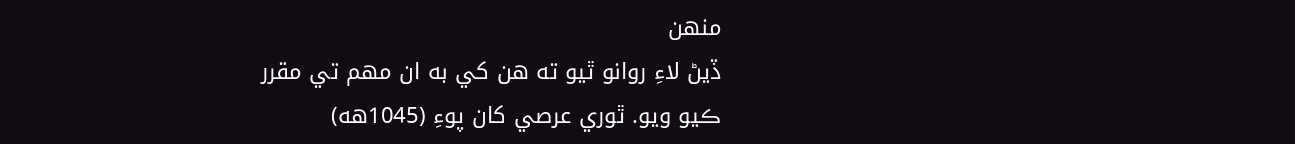منھن
ڏيڻ لاءِ روانو ٿيو ته هن کي به ان مھم تي مقرر
ڪيو ويو. ٿوري عرصي کان پوءِ (1045هه)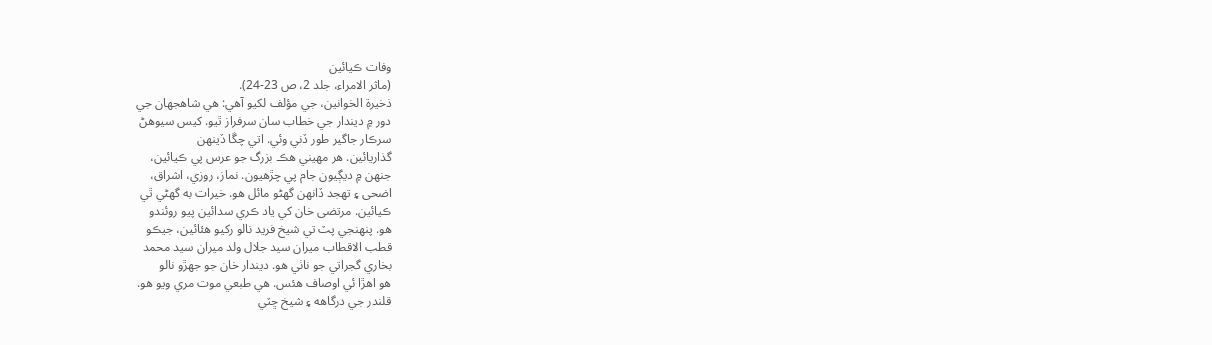وفات ڪيائين
(ماثر الامراء، جلد 2، ص 23-24).
ذخيرة الخوانين، جي مؤلف لکيو آهي: هي شاهجھان جي
دور ۾ ديندار جي خطاب سان سرفراز ٿيو. کيس سيوهڻ
سرڪار جاگير طور ڏني وئي. اتي چڱا ڏينھن
گذاريائين. هر مھيني هڪ بزرگ جو عرس پي ڪيائين،
جنھن ۾ ديڳيون جام پي چڙهيون. نماز، روزي، اشراق،
اضحى ۽ تهجد ڏانھن گهڻو مائل هو. خيرات به گهڻي ٿي
ڪيائين. مرتضى خان کي ياد ڪري سدائين پيو روئندو
هو. پنھنجي پٽ تي شيخ فريد نالو رکيو هئائين، جيڪو
قطب الاقطاب ميران سيد جلال ولد ميران سيد محمد
بخاري گجراتي جو ناٺي هو. ديندار خان جو جھڙو نالو
هو اهڙا ئي اوصاف هئس. هي طبعي موت مري ويو هو.
قلندر جي درگاهه ۽ شيخ ڇٽي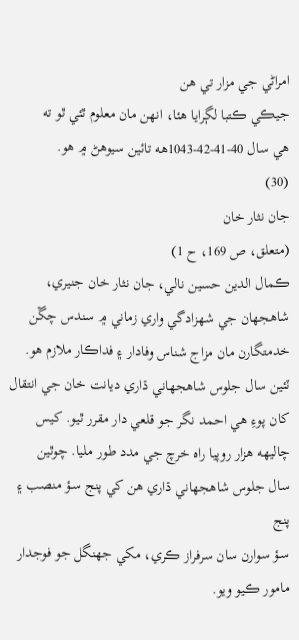امراڻي جي مزار تي هن
جيڪي ڪتبا لڳرايا هئا، انھن مان معلوم ٿئي ٿو ته
هي سال 40-41-42-1043هه تائين سيوهڻ ۾ هو.
(30)
جان نثار خان
(متعلق، ص 169، ح 1)
ڪمال الدين حسين نالي، جان نثار خان جنيري،
شاهجھان جي شهزادگي واري زماني ۾ سندس چڱن
خدمتگارن مان مزاج شناس وفادار ۽ فداڪار ملازم هو.
ٽئين سال جلوس شاهجھاني ڌاري ديانت خان جي انتقال
کان پوءِ هي احمد نگر جو قلعي دار مقرر ٿيو. کيس
چاليهه هزار روپيا راه خرچ جي مدد طور مليا. چوٿين
سال جلوس شاهجھاني ڌاري هن کي پنج سـؤ منصب ۽ پنج
سـؤ سوارن سان سرفراز ڪري، مکي جهنگل جو فوجدار
مامور ڪيو ويو.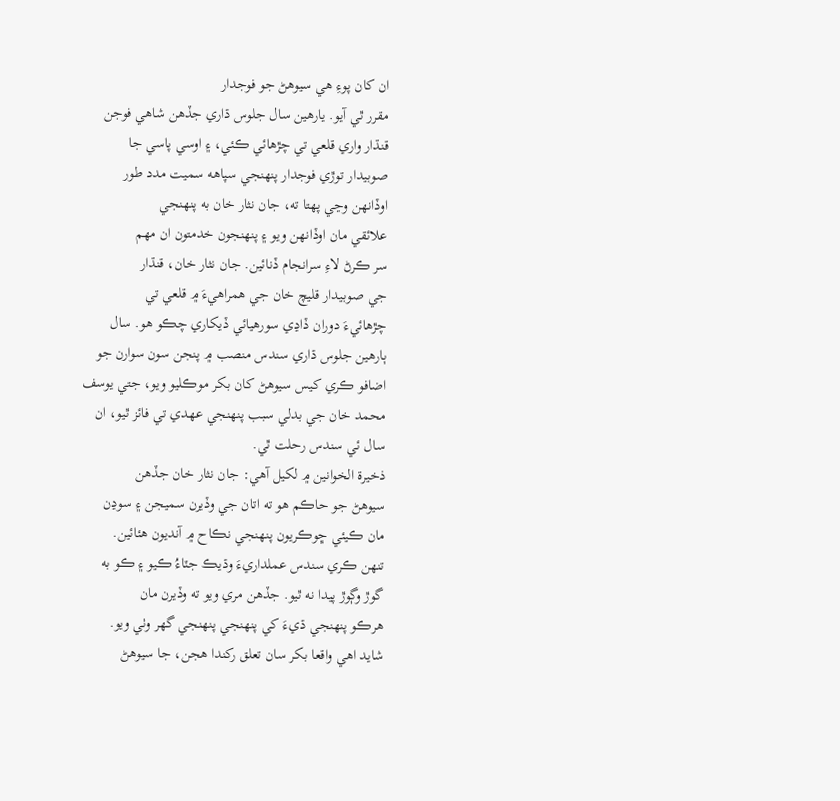ان کان پوءِ هي سيوهڻ جو فوجدار
مقرر ٿي آيو. يارهين سال جلوس ڌاري جڏهن شاهي فوجن
قنڌار واري قلعي تي چڙهائي ڪئي، ۽ اوسي پاسي جا
صوبيدار توڙي فوجدار پنھنجي سپاهه سميت مدد طور
اوڏانھن وڃي پهتا ته، جان نثار خان به پنھنجي
علائقي مان اوڏانھن ويو ۽ پنھنجون خدمتون ان مھم
سر ڪرڻ لاءِ سرانجام ڏنائين. جان نثار خان، قنڌار
جي صوبيدار قليچ خان جي همراهيءَ ۾ قلعي تي
چڙهائيءَ دوران ڏاڍي سورهيائي ڏيکاري چڪو هو. سال
ٻارهين جلوس ڌاري سندس منصب ۾ پنجن سون سوارن جو
اضافو ڪري کيس سيوهڻ کان بکر موڪليو ويو، جتي يوسف
محمد خان جي بدلي سبب پنھنجي عهدي تي فائز ٿيو، ان
سال ئي سندس رحلت ٿي.
ذخيرة الخوانين ۾ لکيل آهي: جان نثار خان جڏهن
سيوهڻ جو حاڪم هو ته اتان جي وڏيرن سميجن ۽ سوڍن
مان ڪيئي ڇوڪريون پنھنجي نڪاح ۾ آنديون هئائين.
تنھن ڪري سندس عملداريءَ وڌيڪ جٽاءُ ڪيو ۽ ڪو به
گوڙ وڳوڙ پيدا نه ٿيو. جڏهن مري ويو ته وڏيرن مان
هرڪو پنھنجي ڌيءَ کي پنھنجي پنھنجي گهر وٺي ويو.
شايد اهي واقعا بکر سان تعلق رکندا هجن، جا سيوهڻ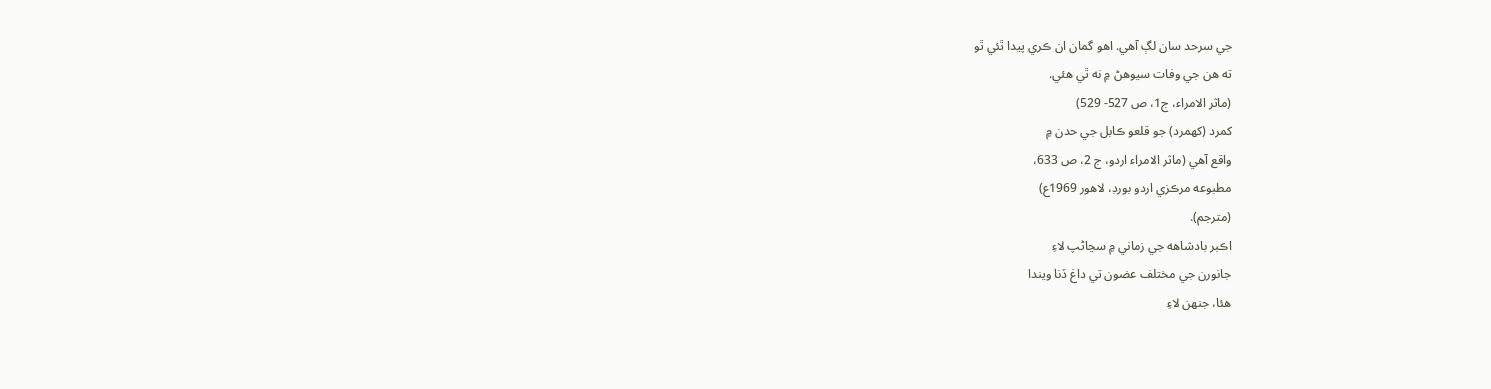جي سرحد سان لڳ آهي. اهو گمان ان ڪري پيدا ٿئي ٿو
ته هن جي وفات سيوهڻ ۾ نه ٿي هئي.
(ماثر الامراء، ج1، ص 527- 529)
کمرد (کهمرد) جو قلعو ڪابل جي حدن ۾
واقع آهي (ماثر الامراء اردو، ج 2، ص 633،
مطبوعه مرڪزي اردو بورڊ، لاهور 1969ع)
(مترجم).
اڪبر بادشاهه جي زماني ۾ سڃاڻپ لاءِ
جانورن جي مختلف عضون تي داغ ڏنا ويندا
هئا، جنهن لاءِ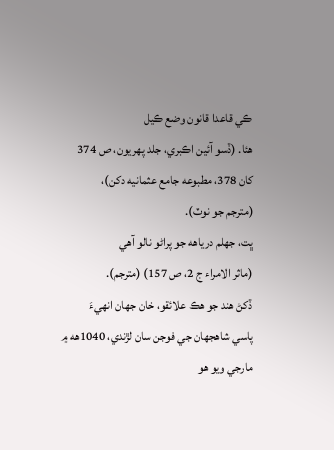ڪي قاعدا قانون وضع ڪيل
هئا. (ڏسو آئين اڪبري، جلد پھريون، ص 374
کان 378، مطبوعه جامع عثمانيه دکن)،
(مترجم جو نوٽ).
ڀت، جهلم درياهه جو پراڻو نالو آهي
(ماثر الامراء ج 2، ص 157) (مترجم).
ڏکڻ هند جو هڪ علائقو، خان جهان انهيءَ
پاسي شاهجھان جي فوجن سان لڙندي، 1040هه ۾
مارجي ويو هو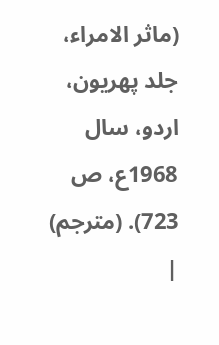(ماثر الامراء، جلد پھريون،
اردو، سال 1968ع، ص 723). (مترجم)
|